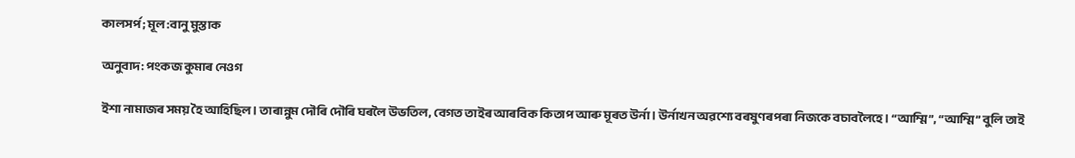কালসৰ্প; মূল:বানু মুস্তাক

অনুবাদ: পংকজ কুমাৰ নেওগ

ইশা নামাজৰ সময় হৈ আহিছিল। তাৰান্নুম দৌৰি দৌৰি ঘৰলৈ উভতিল, বেগত তাইৰ আৰবিক কিতাপ আৰু মূৰত উৰ্না। উৰ্নাখন অৱশ্যে বৰষুণৰপৰা নিজকে বচাবলৈহে। “আম্মি”, “আম্মি” বুলি তাই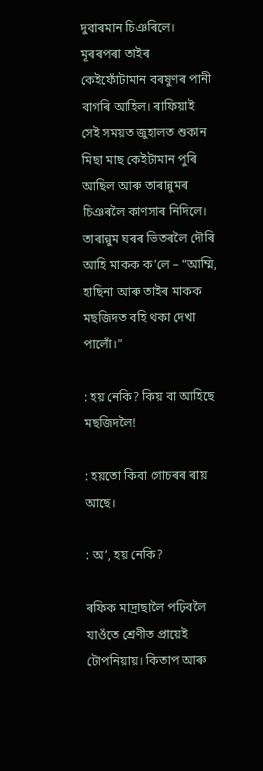দুবাৰমান চিঞৰিলে। মূৰৰপৰা তাইৰ কেইফোঁটামান বৰষুণৰ পানী বাগৰি আহিল। ৰাফিয়াই সেই সময়ত জুহালত শুকান মিছা মাছ কেইটামান পুৰি আছিল আৰু তাৰান্নুমৰ চিঞৰলৈ কাণসাৰ নিদিলে। তাৰান্নুম ঘৰৰ ভিতৰলৈ দৌৰি আহি মাকক ক’লে – “আম্মি, হাছিনা আৰু তাইৰ মাকক মছজিদত বহি থকা দেখা পালোঁ।”

: হয় নেকি? কিয় বা আহিছে মছজিদলৈ!

: হয়তো কিবা গোচৰৰ ৰায় আছে।

: অ’, হয় নেকি?

ৰফিক মাদ্ৰাছালৈ পঢ়িবলৈ যাওঁতে শ্ৰেণীত প্ৰায়েই টোপনিয়ায়। কিতাপ আৰু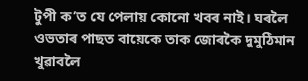টুপী ক’ত যে পেলায় কোনো খবৰ নাই। ঘৰলৈ ওভতাৰ পাছত বায়েকে তাক জোৰকৈ দুমুঠিমান খুৱাবলৈ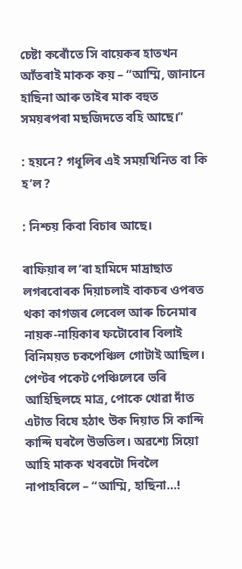চেষ্টা কৰোঁতে সি বায়েকৰ হাতখন আঁতৰাই মাকক কয় – “আম্মি, জানানে হাছিনা আৰু তাইৰ মাক বহুত সময়ৰপৰা মছজিদতে বহি আছে।”

: হয়নে? গধূলিৰ এই সময়খিনিত বা কি হ’ল?

: নিশ্চয় কিবা বিচাৰ আছে।

ৰাফিয়াৰ ল’ৰা হামিদে মাদ্ৰাছাত লগৰবোৰক দিয়াচলাই বাকচৰ ওপৰত থকা কাগজৰ লেবেল আৰু চিনেমাৰ নায়ক-নায়িকাৰ ফটোবোৰ বিলাই বিনিময়ত চকপেঞ্চিল গোটাই আছিল। পেণ্টৰ পকেট পেঞ্চিলেৰে ভৰি আহিছিলহে মাত্ৰ, পোকে খোৱা দাঁত এটাত বিষে হঠাৎ উক দিয়াত সি কান্দি কান্দি ঘৰলৈ উভতিল। অৱশ্যে সিয়ো আহি মাকক খবৰটো দিবলৈ নাপাহৰিলে – “আম্মি, হাছিনা…!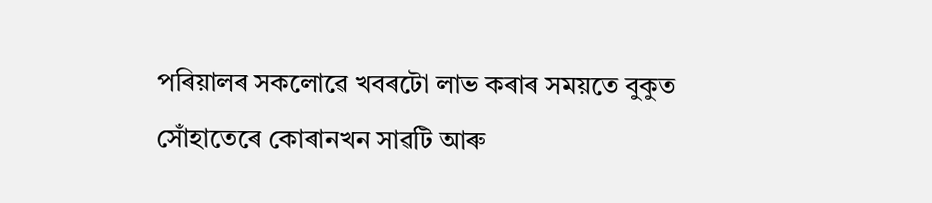পৰিয়ালৰ সকলোৱে খবৰটো লাভ কৰাৰ সময়তে বুকুত সোঁহাতেৰে কোৰানখন সাৱটি আৰু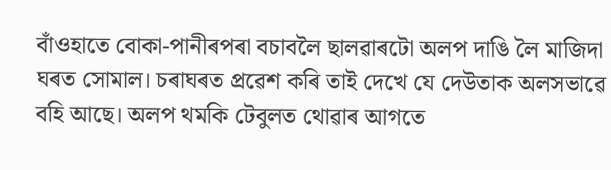বাঁওহাতে বোকা-পানীৰপৰা বচাবলৈ ছালৱাৰটো অলপ দাঙি লৈ মাজিদা ঘৰত সোমাল। চৰাঘৰত প্ৰৱেশ কৰি তাই দেখে যে দেউতাক অলসভাৱে বহি আছে। অলপ থমকি টেবুলত থোৱাৰ আগতে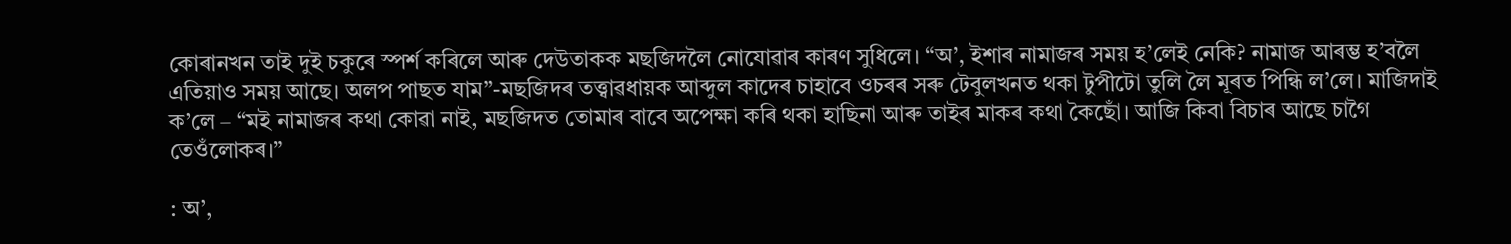কোৰানখন তাই দুই চকুৰে স্পৰ্শ কৰিলে আৰু দেউতাকক মছজিদলৈ নোযোৱাৰ কাৰণ সুধিলে। “অ’, ইশাৰ নামাজৰ সময় হ’লেই নেকি? নামাজ আৰম্ভ হ’বলৈ এতিয়াও সময় আছে। অলপ পাছত যাম”-মছজিদৰ তত্ত্বাৱধায়ক আব্দুল কাদেৰ চাহাবে ওচৰৰ সৰু টেবুলখনত থকা টুপীটো তুলি লৈ মূৰত পিন্ধি ল’লে। মাজিদাই ক’লে – “মই নামাজৰ কথা কোৱা নাই, মছজিদত তোমাৰ বাবে অপেক্ষা কৰি থকা হাছিনা আৰু তাইৰ মাকৰ কথা কৈছোঁ। আজি কিবা বিচাৰ আছে চাগৈ তেওঁলোকৰ।”

: অ’,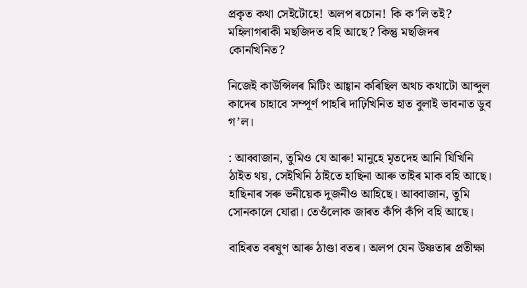প্ৰকৃত কথা সেইটোহে! অলপ ৰচোন! কি ক’লি তই? মহিলাগৰাকী মছজিদত বহি আছে? কিন্তু মছজিদৰ কোনখিনিত?

নিজেই কাউন্সিলৰ মিটিং আহ্বান কৰিছিল অথচ কথাটো আব্দুল কাদেৰ চাহাবে সম্পূৰ্ণ পাহৰি দাঢ়িখিনিত হাত বুলাই ভাবনাত ডুব গ’ল।

: আব্বাজান, তুমিও যে আৰু! মানুহে মৃতদেহ আনি যিখিনি ঠাইত থয়, সেইখিনি ঠাইতে হাছিনা আৰু তাইৰ মাক বহি আছে। হাছিনাৰ সৰু ভনীয়েক দুজনীও আহিছে। আব্বাজান, তুমি সোনকালে যোৱা। তেওঁলোক জাৰত কঁপি কঁপি বহি আছে।

বাহিৰত বৰষুণ আৰু ঠাণ্ডা বতৰ। অলপ যেন উষ্ণতাৰ প্ৰতীক্ষা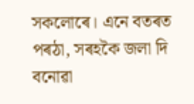সকলোৰে। এনে বতৰত পৰঠা, সৰহকৈ জলা দি বনোৱা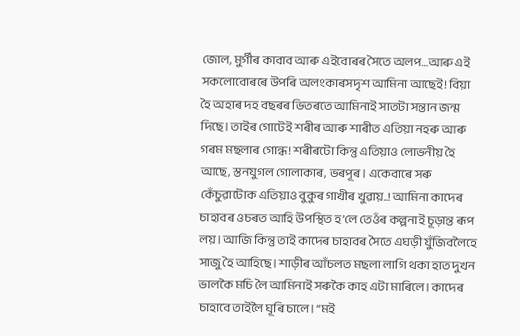জোল, মুৰ্গীৰ কাবাব আৰু এইবোৰৰ সৈতে অলপ…আৰু এই সকলোবোৰৰে উপৰি অলংকাৰসদৃশ আমিনা আছেই! বিয়া হৈ অহাৰ দহ বছৰৰ ভিতৰতে আমিনাই সাতটা সন্তান জন্ম দিছে। তাইৰ গোটেই শৰীৰ আৰু শাৰীত এতিয়া নহৰু আৰু গৰম মছলাৰ গোন্ধ! শৰীৰটো কিন্তু এতিয়াও লোভনীয় হৈ আছে, স্তনযুগল গোলাকাৰ, ভৰপূৰ। একেবাৰে সৰু কেঁচুৱাটোক এতিয়াও বুকুৰ গাখীৰ খুৱায়..! আমিনা কাদেৰ চাহাবৰ ওচৰত আহি উপস্থিত হ’লে তেওঁৰ কল্পনাই চূড়ান্ত ৰূপ লয়। আজি কিন্তু তাই কাদেৰ চাহাবৰ সৈতে এঘড়ী যুঁজিবলৈহে সাজু হৈ আহিছে। শাড়ীৰ আঁচলত মছলা লাগি থকা হাত দুখন ভালকৈ মচি লৈ আমিনাই সৰুকৈ কাহ এটা মাৰিলে। কাদেৰ চাহাবে তাইলৈ ঘূৰি চালে। “মই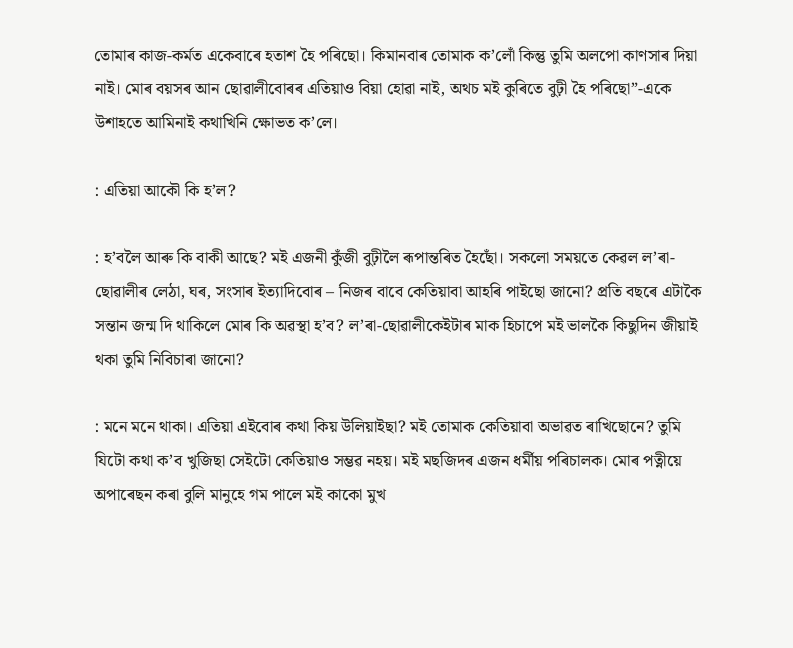তোমাৰ কাজ-কৰ্মত একেবাৰে হতাশ হৈ পৰিছো। কিমানবাৰ তোমাক ক’লোঁ কিন্তু তুমি অলপো কাণসাৰ দিয়া নাই। মোৰ বয়সৰ আন ছোৱালীবোৰৰ এতিয়াও বিয়া হোৱা নাই, অথচ মই কুৰিতে বুঢ়ী হৈ পৰিছো”-একে উশাহতে আমিনাই কথাখিনি ক্ষোভত ক’লে।

: এতিয়া আকৌ কি হ’ল?

: হ’বলৈ আৰু কি বাকী আছে? মই এজনী কুঁজী বুঢ়ীলৈ ৰূপান্তৰিত হৈছোঁ। সকলো সময়তে কেৱল ল’ৰা-ছোৱালীৰ লেঠা, ঘৰ, সংসাৰ ইত্যাদিবোৰ – নিজৰ বাবে কেতিয়াবা আহৰি পাইছো জানো? প্ৰতি বছৰে এটাকৈ সন্তান জন্ম দি থাকিলে মোৰ কি অৱস্থা হ’ব? ল’ৰা-ছোৱালীকেইটাৰ মাক হিচাপে মই ভালকৈ কিছুদিন জীয়াই থকা তুমি নিবিচাৰা জানো?

: মনে মনে থাকা। এতিয়া এইবোৰ কথা কিয় উলিয়াইছা? মই তোমাক কেতিয়াবা অভাৱত ৰাখিছোনে? তুমি যিটো কথা ক’ব খুজিছা সেইটো কেতিয়াও সম্ভৱ নহয়। মই মছজিদৰ এজন ধৰ্মীয় পৰিচালক। মোৰ পত্নীয়ে অপাৰেছন কৰা বুলি মানুহে গম পালে মই কাকো মুখ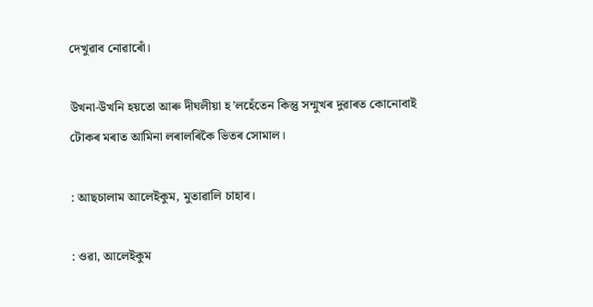দেখুৱাব নোৱাৰোঁ।

উখনা-উখনি হয়তো আৰু দীঘলীয়া হ’লহেঁতেন কিন্তু সন্মুখৰ দুৱাৰত কোনোবাই টোকৰ মৰাত আমিনা লৰালৰিকৈ ভিতৰ সোমাল।

: আছচালাম আলেইকুম, মুতাৱালি চাহাব।

: ওৱা, আলেইকুম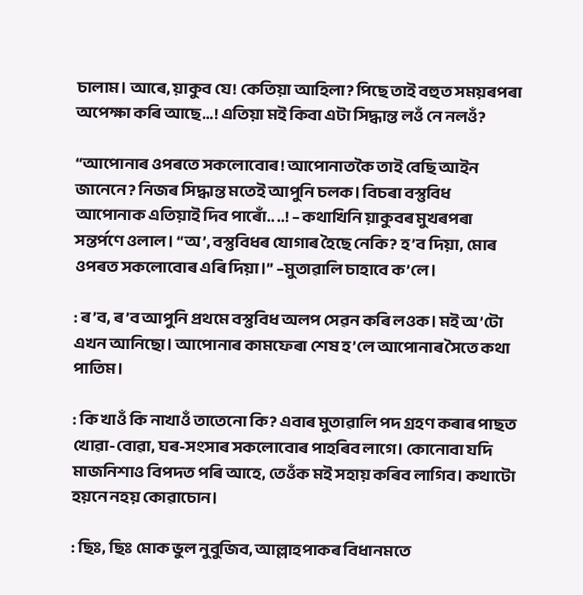চালাম। আৰে, য়াকুব যে! কেতিয়া আহিলা? পিছে তাই বহুত সময়ৰপৰা অপেক্ষা কৰি আছে…! এতিয়া মই কিবা এটা সিদ্ধান্ত লওঁ নে নলওঁ?

“আপোনাৰ ওপৰতে সকলোবোৰ! আপোনাতকৈ তাই বেছি আইন জানেনে? নিজৰ সিদ্ধান্ত মতেই আপুনি চলক। বিচৰা বস্তুবিধ আপোনাক এতিয়াই দিব পাৰোঁ.. ..! – কথাখিনি য়াকুবৰ মুখৰপৰা সন্তৰ্পণে ওলাল। “অ’, বস্তুবিধৰ যোগাৰ হৈছে নেকি? হ’ব দিয়া, মোৰ ওপৰত সকলোবোৰ এৰি দিয়া।” –মুতাৱালি চাহাবে ক’লে।

: ৰ’ব, ৰ’ব আপুনি প্ৰথমে বস্তুবিধ অলপ সেৱন কৰি লওক। মই অ’টো এখন আনিছো। আপোনাৰ কামফেৰা শেষ হ’লে আপোনাৰ সৈতে কথা পাতিম।

: কি খাওঁ কি নাখাওঁ তাতেনো কি? এবাৰ মুতাৱালি পদ গ্ৰহণ কৰাৰ পাছত খোৱা-বোৱা, ঘৰ-সংসাৰ সকলোবোৰ পাহৰিব লাগে। কোনোবা যদি মাজনিশাও বিপদত পৰি আহে, তেওঁক মই সহায় কৰিব লাগিব। কথাটো হয়নে নহয় কোৱাচোন।

: ছিঃ, ছিঃ মোক ভুল নুবুজিব, আল্লাহপাকৰ বিধানমতে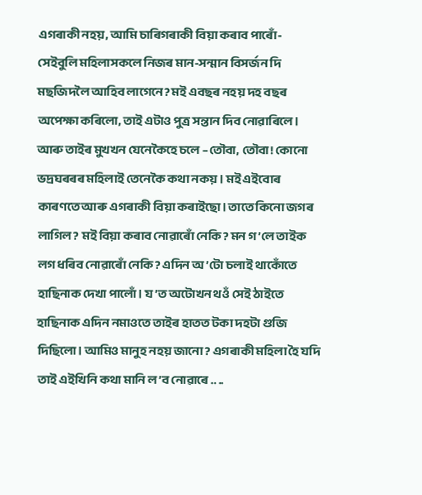এগৰাকী নহয়, আমি চাৰিগৰাকী বিয়া কৰাব পাৰোঁ- সেইবুলি মহিলাসকলে নিজৰ মান-সন্মান বিসৰ্জন দি মছজিদলৈ আহিব লাগেনে? মই এবছৰ নহয় দহ বছৰ অপেক্ষা কৰিলো, তাই এটাও পুত্ৰ সন্তান দিব নোৱাৰিলে। আৰু তাইৰ মুখখন যেনেকৈহে চলে –তৌবা, তৌবা! কোনো ভদ্ৰঘৰৰৰ মহিলাই তেনেকৈ কথা নকয়। মই এইবোৰ কাৰণতে আৰু এগৰাকী বিয়া কৰাইছো। তাতে কিনো জগৰ লাগিল? মই বিয়া কৰাব নোৱাৰোঁ নেকি? মন গ’লে তাইক লগ ধৰিব নোৱাৰোঁ নেকি? এদিন অ’টো চলাই থাকোঁতে হাছিনাক দেখা পালোঁ। য’ত অটোখন থওঁ সেই ঠাইতে হাছিনাক এদিন নমাওতে তাইৰ হাতত টকা দহটা গুজি দিছিলো। আমিও মানুহ নহয় জানো? এগৰাকী মহিলা হৈ যদি তাই এইখিনি কথা মানি ল’ব নোৱাৰে .. ..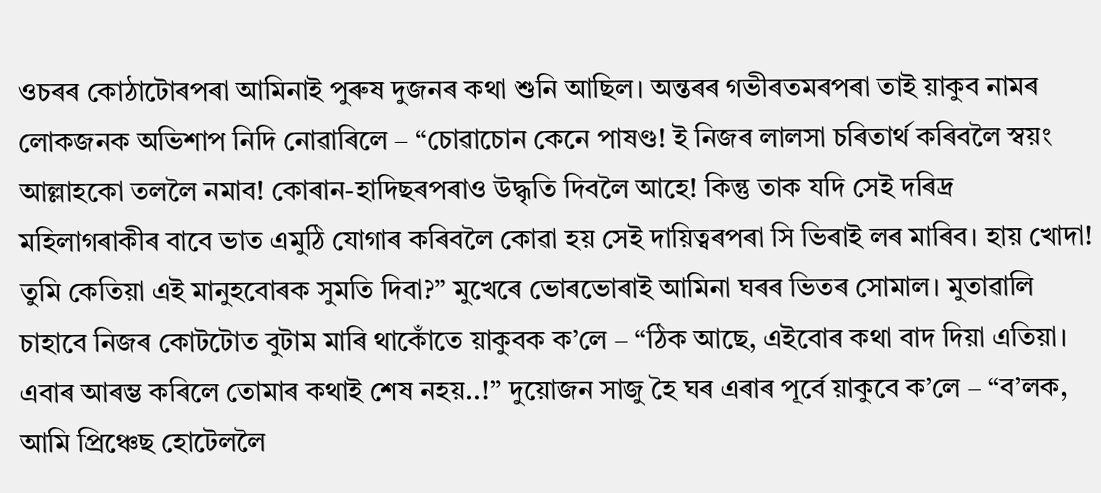ওচৰৰ কোঠাটোৰপৰা আমিনাই পুৰুষ দুজনৰ কথা শুনি আছিল। অন্তৰৰ গভীৰতমৰপৰা তাই য়াকুব নামৰ লোকজনক অভিশাপ নিদি নোৱাৰিলে – “চোৱাচোন কেনে পাষণ্ড! ই নিজৰ লালসা চৰিতাৰ্থ কৰিবলৈ স্বয়ং আল্লাহকো তললৈ নমাব! কোৰান-হাদিছৰপৰাও উদ্ধৃতি দিবলৈ আহে! কিন্তু তাক যদি সেই দৰিদ্ৰ মহিলাগৰাকীৰ বাবে ভাত এমুঠি যোগাৰ কৰিবলৈ কোৱা হয় সেই দায়িত্বৰপৰা সি ভিৰাই লৰ মাৰিব। হায় খোদা! তুমি কেতিয়া এই মানুহবোৰক সুমতি দিবা?” মুখেৰে ভোৰভোৰাই আমিনা ঘৰৰ ভিতৰ সোমাল। মুতাৱালি চাহাবে নিজৰ কোটটোত বুটাম মাৰি থাকোঁতে য়াকুবক ক’লে – “ঠিক আছে, এইবোৰ কথা বাদ দিয়া এতিয়া। এবাৰ আৰম্ভ কৰিলে তোমাৰ কথাই শেষ নহয়..!” দুয়োজন সাজু হৈ ঘৰ এৰাৰ পূৰ্বে য়াকুবে ক’লে – “ব’লক, আমি প্ৰিঞ্চেছ হোটেললৈ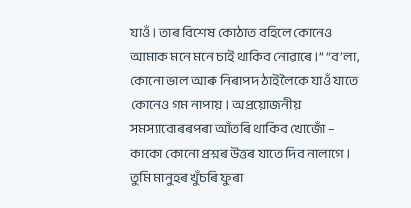যাওঁ। তাৰ বিশেষ কোঠাত বহিলে কোনেও আমাক মনে মনে চাই থাকিব নোৱাৰে।” “ব’লা, কোনো ভাল আৰু নিৰাপদ ঠাইলৈকে যাওঁ যাতে কোনেও গম নাপায়। অপ্ৰয়োজনীয় সমস্যাবোৰৰপৰা আঁতৰি থাকিব খোজোঁ – কাকো কোনো প্ৰশ্নৰ উত্তৰ যাতে দিব নালাগে। তুমি মানুহৰ খুঁচৰি ফুৰা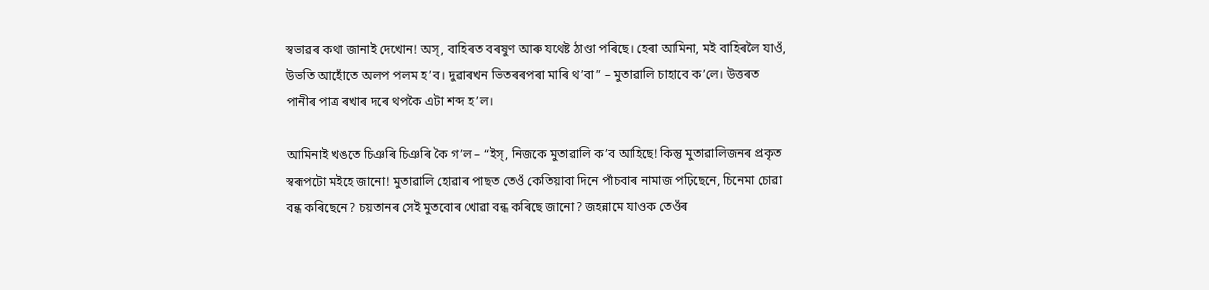স্বভাৱৰ কথা জানাই দেখোন! অস্, বাহিৰত বৰষুণ আৰু যথেষ্ট ঠাণ্ডা পৰিছে। হেৰা আমিনা, মই বাহিৰলৈ যাওঁ, উভতি আহোঁতে অলপ পলম হ’ব। দুৱাৰখন ভিতৰৰপৰা মাৰি থ’বা” – মুতাৱালি চাহাবে ক’লে। উত্তৰত পানীৰ পাত্ৰ ৰখাৰ দৰে থপকৈ এটা শব্দ হ’ল।

আমিনাই খঙতে চিঞৰি চিঞৰি কৈ গ’ল – “ইস্, নিজকে মুতাৱালি ক’ব আহিছে! কিন্তু মুতাৱালিজনৰ প্ৰকৃত স্বৰূপটো মইহে জানো! মুতাৱালি হোৱাৰ পাছত তেওঁ কেতিয়াবা দিনে পাঁচবাৰ নামাজ পঢ়িছেনে, চিনেমা চোৱা বন্ধ কৰিছেনে? চয়তানৰ সেই মুতবোৰ খোৱা বন্ধ কৰিছে জানো? জহন্নামে যাওক তেওঁৰ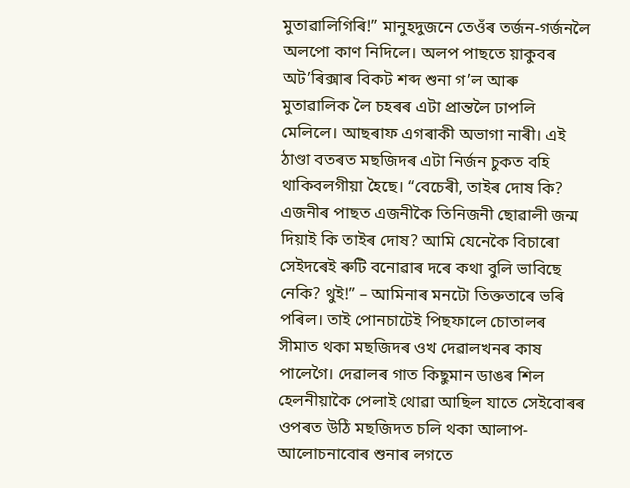মুতাৱালিগিৰি!” মানুহদুজনে তেওঁৰ তৰ্জন-গৰ্জনলৈ অলপো কাণ নিদিলে। অলপ পাছতে য়াকুবৰ অট’ৰিক্সাৰ বিকট শব্দ শুনা গ’ল আৰু মুতাৱালিক লৈ চহৰৰ এটা প্ৰান্তলৈ ঢাপলি মেলিলে। আছৰাফ এগৰাকী অভাগা নাৰী। এই ঠাণ্ডা বতৰত মছজিদৰ এটা নিৰ্জন চুকত বহি থাকিবলগীয়া হৈছে। “বেচেৰী, তাইৰ দোষ কি? এজনীৰ পাছত এজনীকৈ তিনিজনী ছোৱালী জন্ম দিয়াই কি তাইৰ দোষ? আমি যেনেকৈ বিচাৰো সেইদৰেই ৰুটি বনোৱাৰ দৰে কথা বুলি ভাবিছে নেকি? থুই!” – আমিনাৰ মনটো তিক্ততাৰে ভৰি পৰিল। তাই পোনচাটেই পিছফালে চোতালৰ সীমাত থকা মছজিদৰ ওখ দেৱালখনৰ কাষ পালেগৈ। দেৱালৰ গাত কিছুমান ডাঙৰ শিল হেলনীয়াকৈ পেলাই থোৱা আছিল যাতে সেইবোৰৰ ওপৰত উঠি মছজিদত চলি থকা আলাপ-আলোচনাবোৰ শুনাৰ লগতে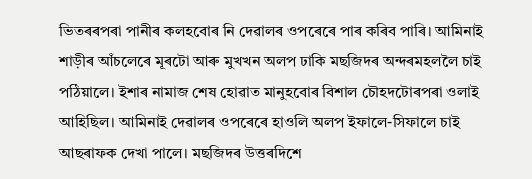ভিতৰৰপৰা পানীৰ কলহবোৰ নি দেৱালৰ ওপৰেৰে পাৰ কৰিব পাৰি। আমিনাই শাড়ীৰ আঁচলেৰে মূৰটো আৰু মুখখন অলপ ঢাকি মছজিদৰ অন্দৰমহললৈ চাই পঠিয়ালে। ইশাৰ নামাজ শেষ হোৱাত মানুহবোৰ বিশাল চৌহদটোৰপৰা ওলাই আহিছিল। আমিনাই দেৱালৰ ওপৰেৰে হাওলি অলপ ইফালে-সিফালে চাই আছৰাফক দেখা পালে। মছজিদৰ উত্তৰদিশে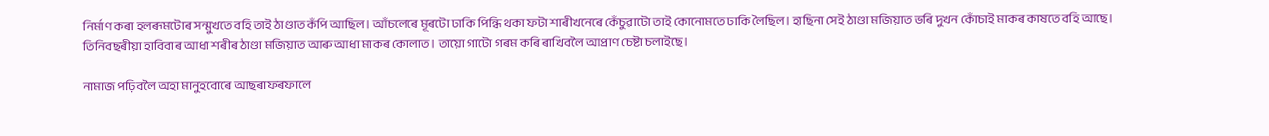নিৰ্মাণ কৰা হলৰূমটোৰ সন্মুখতে বহি তাই ঠাণ্ডাত কঁপি আছিল। আঁচলেৰে মূৰটো ঢাকি পিন্ধি থকা ফটা শাৰীখনেৰে কেঁচুৱাটো তাই কোনোমতে ঢাকি লৈছিল। হাছিনা সেই ঠাণ্ডা মজিয়াত ভৰি দুখন কোঁচাই মাকৰ কাষতে বহি আছে। তিনিবছৰীয়া হাবিবাৰ আধা শৰীৰ ঠাণ্ডা মজিয়াত আৰু আধা মাকৰ কোলাত। তায়ো গাটো গৰম কৰি ৰাখিবলৈ আপ্ৰাণ চেষ্টা চলাইছে।

নামাজ পঢ়িবলৈ অহা মানুহবোৰে আছৰাফৰফালে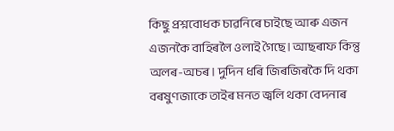কিছু প্ৰশ্নবোধক চাৱনিৰে চাইছে আৰু এজন এজনকৈ বাহিৰলৈ ওলাই গৈছে। আছৰাফ কিন্তু অলৰ-অচৰ। দুদিন ধৰি জিৰজিৰকৈ দি থকা বৰষুণজাকে তাইৰ মনত জ্বলি থকা বেদনাৰ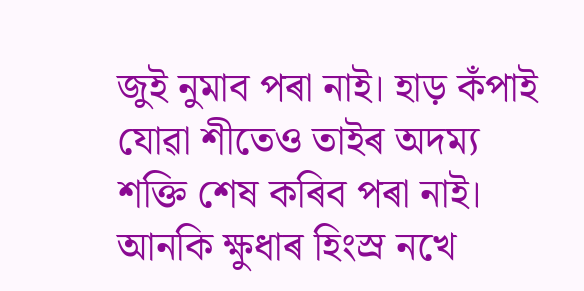জুই নুমাব পৰা নাই। হাড় কঁপাই যোৱা শীতেও তাইৰ অদম্য শক্তি শেষ কৰিব পৰা নাই। আনকি ক্ষুধাৰ হিংস্ৰ নখে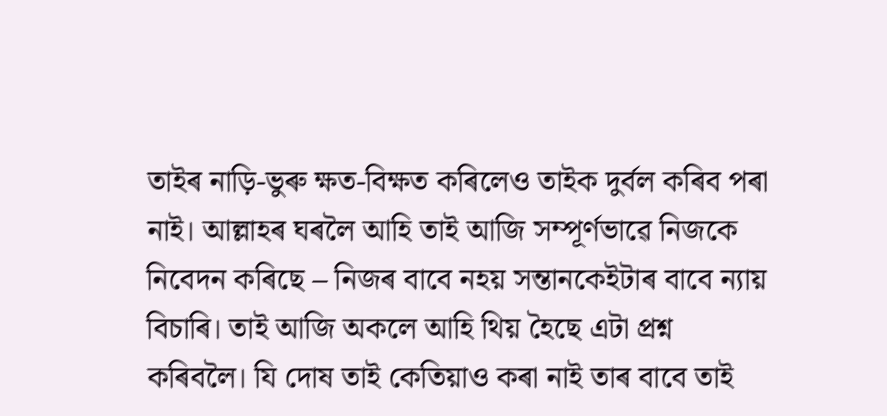তাইৰ নাড়ি-ভুৰু ক্ষত-বিক্ষত কৰিলেও তাইক দুৰ্বল কৰিব পৰা নাই। আল্লাহৰ ঘৰলৈ আহি তাই আজি সম্পূৰ্ণভাৱে নিজকে নিবেদন কৰিছে – নিজৰ বাবে নহয় সন্তানকেইটাৰ বাবে ন্যায় বিচাৰি। তাই আজি অকলে আহি থিয় হৈছে এটা প্ৰশ্ন কৰিবলৈ। যি দোষ তাই কেতিয়াও কৰা নাই তাৰ বাবে তাই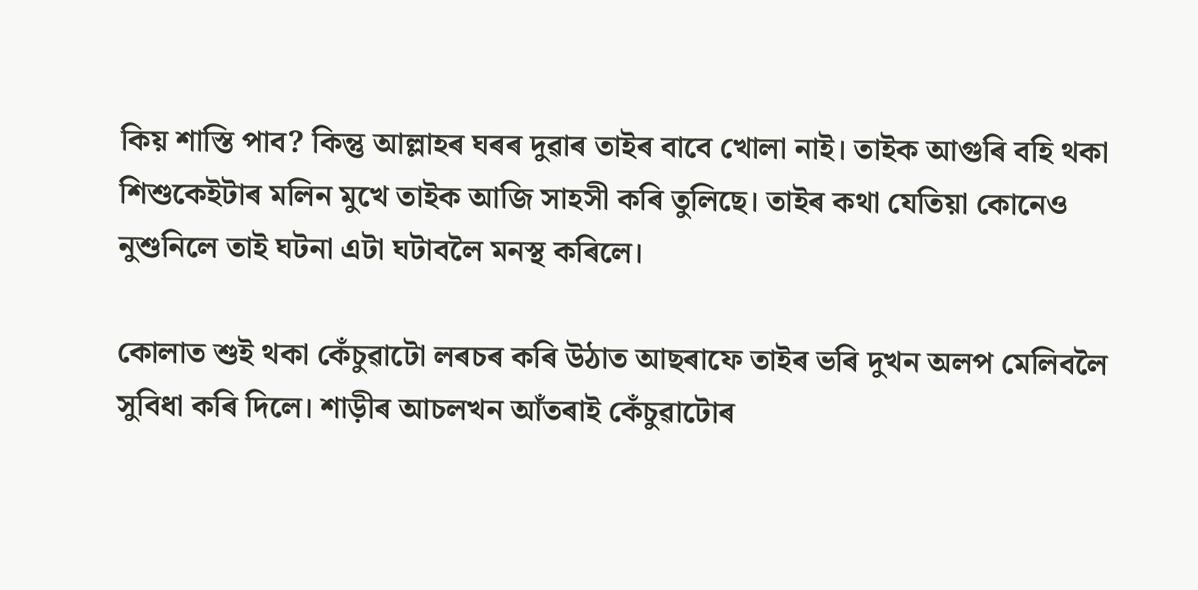কিয় শাস্তি পাব? কিন্তু আল্লাহৰ ঘৰৰ দুৱাৰ তাইৰ বাবে খোলা নাই। তাইক আগুৰি বহি থকা শিশুকেইটাৰ মলিন মুখে তাইক আজি সাহসী কৰি তুলিছে। তাইৰ কথা যেতিয়া কোনেও নুশুনিলে তাই ঘটনা এটা ঘটাবলৈ মনস্থ কৰিলে।

কোলাত শুই থকা কেঁচুৱাটো লৰচৰ কৰি উঠাত আছৰাফে তাইৰ ভৰি দুখন অলপ মেলিবলৈ সুবিধা কৰি দিলে। শাড়ীৰ আচলখন আঁতৰাই কেঁচুৱাটোৰ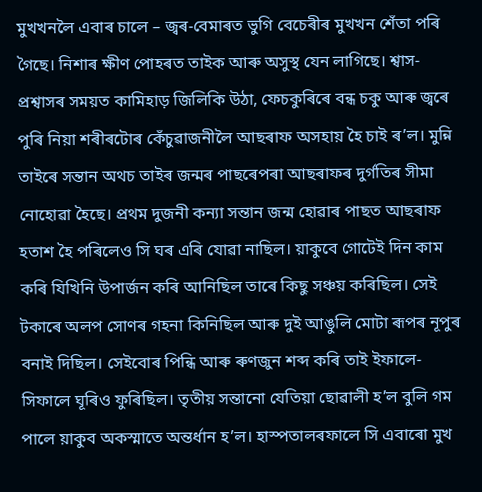মুখখনলৈ এবাৰ চালে – জ্বৰ-বেমাৰত ভুগি বেচেৰীৰ মুখখন শেঁতা পৰি গৈছে। নিশাৰ ক্ষীণ পোহৰত তাইক আৰু অসুস্থ যেন লাগিছে। শ্বাস-প্ৰশ্বাসৰ সময়ত কামিহাড় জিলিকি উঠা, ফেচকুৰিৰে বন্ধ চকু আৰু জ্বৰে পুৰি নিয়া শৰীৰটোৰ কেঁচুৱাজনীলৈ আছৰাফ অসহায় হৈ চাই ৰ’ল। মুন্নি তাইৰে সন্তান অথচ তাইৰ জন্মৰ পাছৰেপৰা আছৰাফৰ দুৰ্গতিৰ সীমা নোহোৱা হৈছে। প্ৰথম দুজনী কন্যা সন্তান জন্ম হোৱাৰ পাছত আছৰাফ হতাশ হৈ পৰিলেও সি ঘৰ এৰি যোৱা নাছিল। য়াকুবে গোটেই দিন কাম কৰি যিখিনি উপাৰ্জন কৰি আনিছিল তাৰে কিছু সঞ্চয় কৰিছিল। সেই টকাৰে অলপ সোণৰ গহনা কিনিছিল আৰু দুই আঙুলি মোটা ৰূপৰ নূপুৰ বনাই দিছিল। সেইবোৰ পিন্ধি আৰু ৰুণজুন শব্দ কৰি তাই ইফালে-সিফালে ঘূৰিও ফুৰিছিল। তৃতীয় সন্তানো যেতিয়া ছোৱালী হ’ল বুলি গম পালে য়াকুব অকস্মাতে অন্তৰ্ধান হ’ল। হাস্পতালৰফালে সি এবাৰো মুখ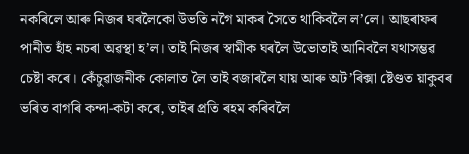নকৰিলে আৰু নিজৰ ঘৰলৈকো উভতি নগৈ মাকৰ সৈতে থাকিবলৈ ল’লে। আছৰাফৰ পানীত হাঁহ নচৰা অৱস্থা হ’ল। তাই নিজৰ স্বামীক ঘৰলৈ উভোতাই আনিবলৈ যথাসম্ভৱ চেষ্টা কৰে। কেঁচুৱাজনীক কোলাত লৈ তাই বজাৰলৈ যায় আৰু অট’ৰিক্সা ষ্টেণ্ডত য়াকুবৰ ভৰিত বাগৰি কন্দা-কটা কৰে, তাইৰ প্ৰতি ৰহম কৰিবলৈ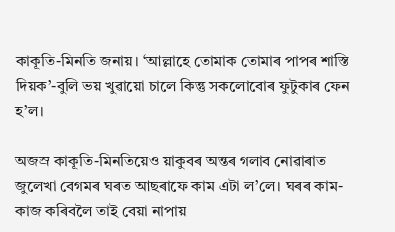কাকূতি-মিনতি জনায়। ‘আল্লাহে তোমাক তোমাৰ পাপৰ শাস্তি দিয়ক’-বুলি ভয় খুৱায়ো চালে কিন্তু সকলোবোৰ ফুটুকাৰ ফেন হ’ল।

অজস্ৰ কাকূতি-মিনতিয়েও য়াকুবৰ অন্তৰ গলাব নোৱাৰাত জুলেখা বেগমৰ ঘৰত আছৰাফে কাম এটা ল’লে। ঘৰৰ কাম-কাজ কৰিবলৈ তাই বেয়া নাপায়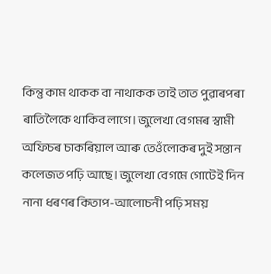কিন্তু কাম থাকক বা নাথাকক তাই তাত পুৱাৰপৰা ৰাতিলৈকে থাকিব লাগে। জুলেখা বেগমৰ স্বামী অফিচৰ চাকৰিয়াল আৰু তেওঁলোকৰ দুই সন্তান কলেজত পঢ়ি আছে। জুলেখা বেগমে গোটেই দিন নানা ধৰণৰ কিতাপ-আলোচনী পঢ়ি সময়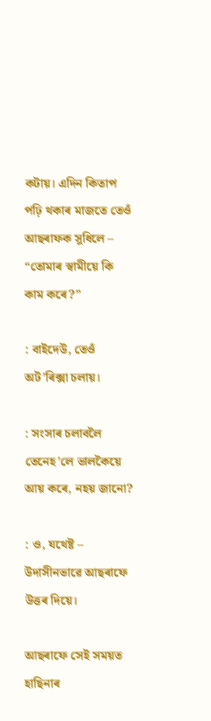কটায়। এদিন কিতাপ পঢ়ি থকাৰ মাজতে তেওঁ আছৰাফক সুধিলে – “তোমাৰ স্বামীয়ে কি কাম কৰে?”

: বাইদেউ, তেওঁ অট’ৰিক্সা চলায়।

: সংসাৰ চলাবলৈ তেনেহ’লে ভালকৈয়ে আয় কৰে, নহয় জানো?

: ও, যথেষ্ট – উদাসীনভাৱে আছৰাফে উত্তৰ দিয়ে।

আছৰাফে সেই সময়ত হাছিনাৰ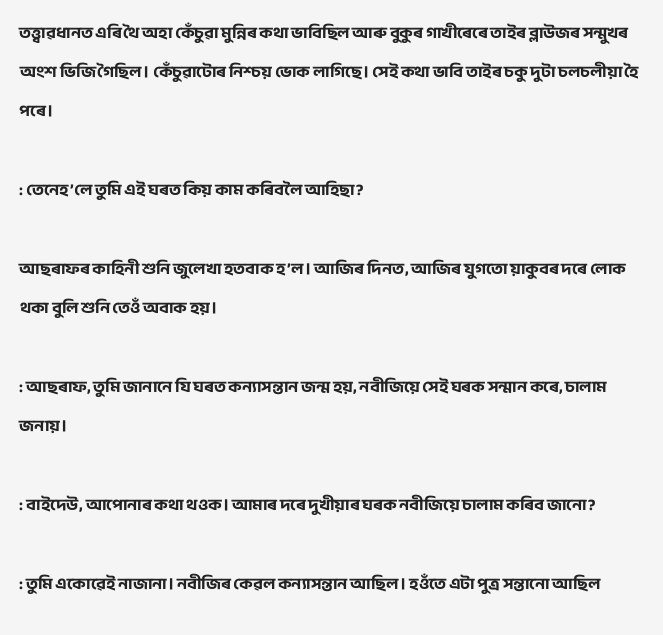তত্ত্বাৱধানত এৰি থৈ অহা কেঁচুৱা মুন্নিৰ কথা ভাবিছিল আৰু বুকুৰ গাখীৰেৰে তাইৰ ব্লাউজৰ সন্মুখৰ অংশ ভিজি গৈছিল। কেঁচুৱাটোৰ নিশ্চয় ভোক লাগিছে। সেই কথা ভাবি তাইৰ চকু দুটা চলচলীয়া হৈ পৰে।

: তেনেহ’লে তুমি এই ঘৰত কিয় কাম কৰিবলৈ আহিছা?

আছৰাফৰ কাহিনী শুনি জুলেখা হতবাক হ’ল। আজিৰ দিনত, আজিৰ যুগতো য়াকুবৰ দৰে লোক থকা বুলি শুনি তেওঁ অবাক হয়।

: আছৰাফ, তুমি জানানে যি ঘৰত কন্যাসন্তান জন্ম হয়, নবীজিয়ে সেই ঘৰক সন্মান কৰে, চালাম জনায়।

: বাইদেউ, আপোনাৰ কথা থওক। আমাৰ দৰে দুখীয়াৰ ঘৰক নবীজিয়ে চালাম কৰিব জানো?

: তুমি একোৱেই নাজানা। নবীজিৰ কেৱল কন্যাসন্তান আছিল। হওঁতে এটা পুত্ৰ সন্তানো আছিল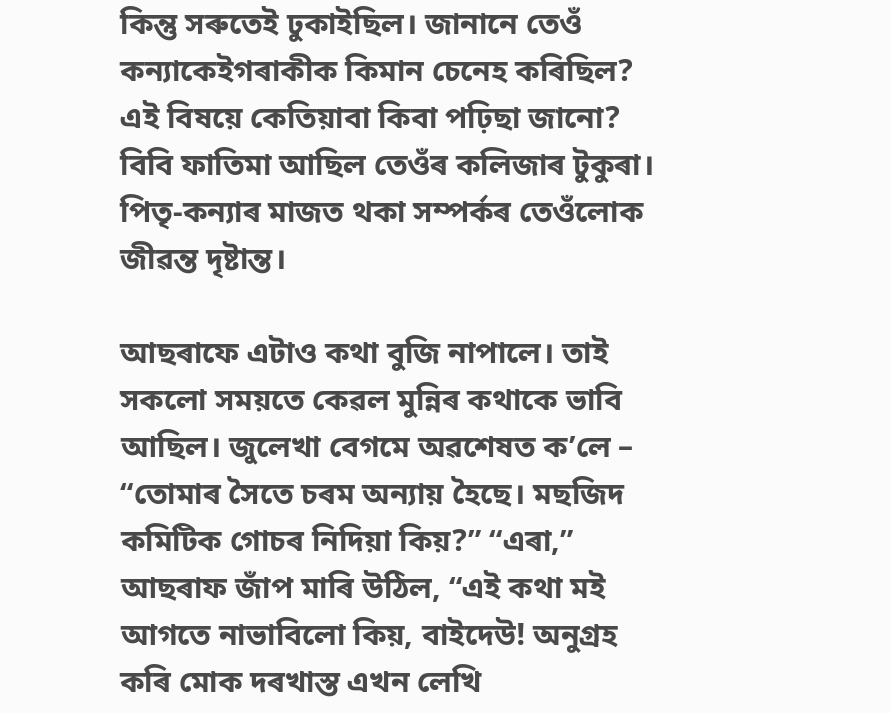কিন্তু সৰুতেই ঢুকাইছিল। জানানে তেওঁ কন্যাকেইগৰাকীক কিমান চেনেহ কৰিছিল? এই বিষয়ে কেতিয়াবা কিবা পঢ়িছা জানো? বিবি ফাতিমা আছিল তেওঁৰ কলিজাৰ টুকুৰা। পিতৃ-কন্যাৰ মাজত থকা সম্পৰ্কৰ তেওঁলোক জীৱন্ত দৃষ্টান্ত।

আছৰাফে এটাও কথা বুজি নাপালে। তাই সকলো সময়তে কেৱল মুন্নিৰ কথাকে ভাবি আছিল। জুলেখা বেগমে অৱশেষত ক’লে – “তোমাৰ সৈতে চৰম অন্যায় হৈছে। মছজিদ কমিটিক গোচৰ নিদিয়া কিয়?” “এৰা,” আছৰাফ জাঁপ মাৰি উঠিল, “এই কথা মই আগতে নাভাবিলো কিয়, বাইদেউ! অনুগ্ৰহ কৰি মোক দৰখাস্ত এখন লেখি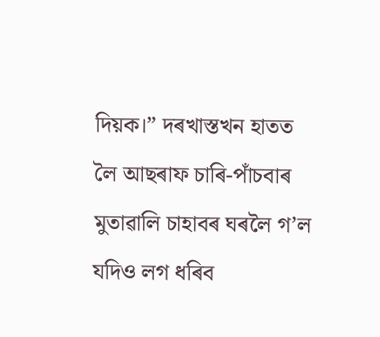দিয়ক।” দৰখাস্তখন হাতত লৈ আছৰাফ চাৰি-পাঁচবাৰ মুতাৱালি চাহাবৰ ঘৰলৈ গ’ল যদিও লগ ধৰিব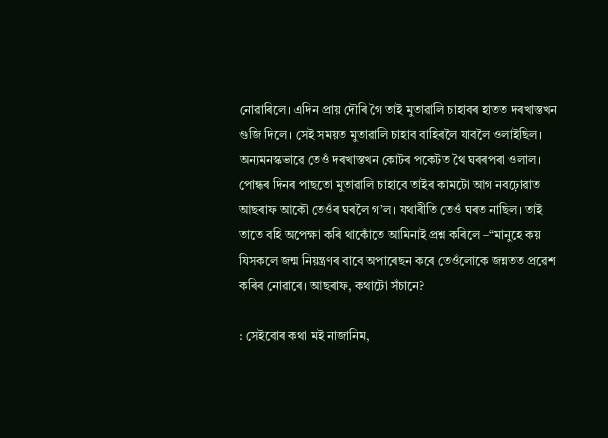নোৱাৰিলে। এদিন প্ৰায় দৌৰি গৈ তাই মুতাৱালি চাহাবৰ হাতত দৰখাস্তখন গুজি দিলে। সেই সময়ত মুতাৱালি চাহাব বাহিৰলৈ যাবলৈ ওলাইছিল। অন্যমনস্কভাৱে তেওঁ দৰখাস্তখন কোটৰ পকেটত থৈ ঘৰৰপৰা ওলাল। পোন্ধৰ দিনৰ পাছতো মুতাৱালি চাহাবে তাইৰ কামটো আগ নবঢ়োৱাত আছৰাফ আকৌ তেওঁৰ ঘৰলৈ গ’ল। যথাৰীতি তেওঁ ঘৰত নাছিল। তাই তাতে বহি অপেক্ষা কৰি থাকোঁতে আমিনাই প্ৰশ্ন কৰিলে –“মানুহে কয় যিসকলে জন্ম নিয়ন্ত্ৰণৰ বাবে অপাৰেছন কৰে তেওঁলোকে জন্নতত প্ৰৱেশ কৰিব নোৱাৰে। আছৰাফ, কথাটো সঁচানে?

: সেইবোৰ কথা মই নাজানিম,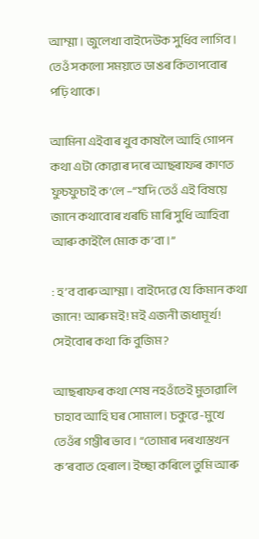আম্মা। জুলেখা বাইদেউক সুধিব লাগিব। তেওঁ সকলো সময়তে ডাঙৰ কিতাপবোৰ পঢ়ি থাকে।

আমিনা এইবাৰ খুব কাষলৈ আহি গোপন কথা এটা কোৱাৰ দৰে আছৰাফৰ কাণত ফুচফুচাই ক’লে –“যদি তেওঁ এই বিষয়ে জানে কথাবোৰ খৰচি মাৰি সুধি আহিবা আৰু কাইলৈ মোক ক’বা।”

: হ’ব বাৰু আম্মা। বাইদেৱে যে কিমান কথা জানে! আৰু মই! মই এজনী জধামূৰ্খ! সেইবোৰ কথা কি বুজিম?

আছৰাফৰ কথা শেষ নহওঁতেই মুতাৱালি চাহাব আহি ঘৰ সোমাল। চকুৱে-মুখে তেওঁৰ গম্ভীৰ ভাব। “তোমাৰ দৰখাস্তখন ক’ৰবাত হেৰাল। ইচ্ছা কৰিলে তুমি আৰু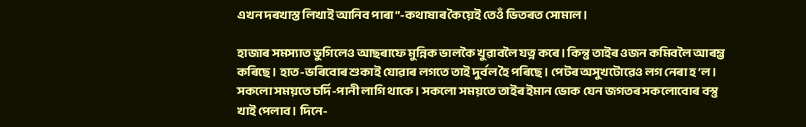এখন দৰখাস্ত লিখাই আনিব পাৰা”-কথাষাৰ কৈয়েই তেওঁ ভিতৰত সোমাল।

হাজাৰ সমস্যাত ভুগিলেও আছৰাফে মুন্নিক ভালকৈ খুৱাবলৈ যত্ন কৰে। কিন্তু তাইৰ ওজন কমিবলৈ আৰম্ভ কৰিছে। হাত-ভৰিবোৰ শুকাই যোৱাৰ লগতে তাই দুৰ্বল হৈ পৰিছে। পেটৰ অসুখটোৱেও লগ নেৰা হ’ল। সকলো সময়তে চৰ্দি-পানী লাগি থাকে। সকলো সময়তে তাইৰ ইমান ভোক যেন জগতৰ সকলোবোৰ বস্তু খাই পেলাব। দিনে-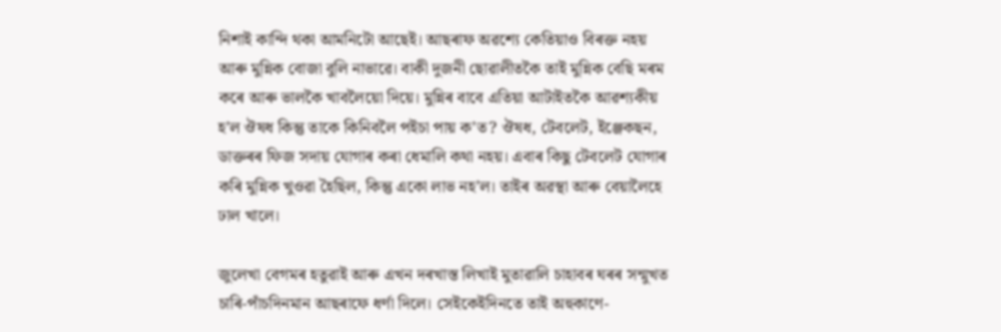নিশাই কান্দি থকা আমনিটো আছেই। আছৰাফ অৱশ্যে কেতিয়াও বিৰক্ত নহয় আৰু মুন্নিক বোজা বুলি নাভাৱে। বাকী দুজনী ছোৱালীতকৈ তাই মুন্নিক বেছি মৰম কৰে আৰু ভালকৈ খাবলৈয়ো দিয়ে। মুন্নিৰ বাবে এতিয়া আটাইতকৈ আৱশ্যকীয় হ’ল ঔষধ কিন্তু তাকে কিনিবলৈ পইচা পায় ক’ত? ঔষধ, টেবলেট, ইঞ্জেকছন, ডাক্তৰৰ ফিজ সদায় যোগাৰ কৰা ধেমালি কথা নহয়। এবাৰ কিছু টেবলেট যোগাৰ কৰি মুন্নিক খুওৱা হৈছিল, কিন্তু একো লাভ নহ’ল। তাইৰ অৱস্থা আৰু বেয়ালৈহে ঢাল খালে।

জুলেখা বেগমৰ হতুৱাই আৰু এখন দৰখাস্ত লিখাই মুতাৱালি চাহাবৰ ঘৰৰ সন্মুখত চাৰি-পাঁচদিনমান আছৰাফে ধৰ্ণা দিলে। সেইকেইদিনতে তাই অহুকাণে-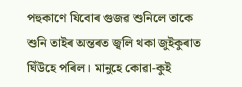পহুকাণে যিবোৰ গুজৱ শুনিলে তাকে শুনি তাইৰ অন্তৰত জ্বলি থকা জুইকুৰাত ঘিঁউহে পৰিল। মানুহে কোৱা-কুই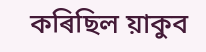কৰিছিল য়াকুব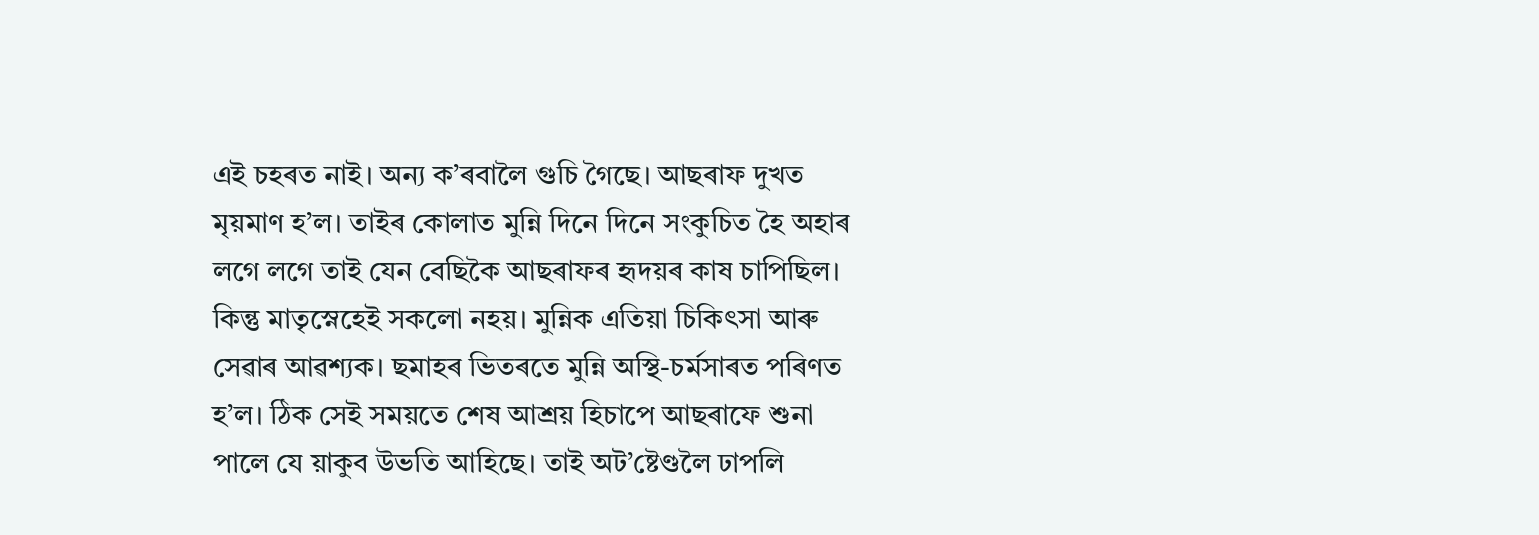এই চহৰত নাই। অন্য ক’ৰবালৈ গুচি গৈছে। আছৰাফ দুখত মৃয়মাণ হ’ল। তাইৰ কোলাত মুন্নি দিনে দিনে সংকুচিত হৈ অহাৰ লগে লগে তাই যেন বেছিকৈ আছৰাফৰ হৃদয়ৰ কাষ চাপিছিল। কিন্তু মাতৃস্নেহেই সকলো নহয়। মুন্নিক এতিয়া চিকিৎসা আৰু সেৱাৰ আৱশ্যক। ছমাহৰ ভিতৰতে মুন্নি অস্থি-চৰ্মসাৰত পৰিণত হ’ল। ঠিক সেই সময়তে শেষ আশ্ৰয় হিচাপে আছৰাফে শুনা পালে যে য়াকুব উভতি আহিছে। তাই অট’ষ্টেণ্ডলৈ ঢাপলি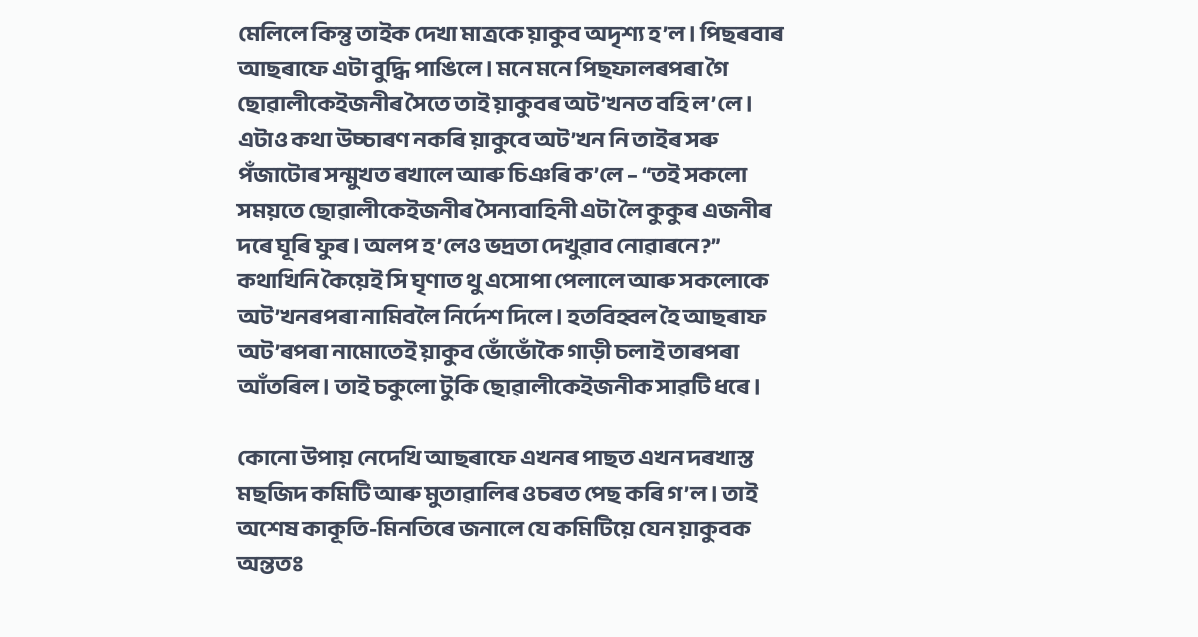মেলিলে কিন্তু তাইক দেখা মাত্ৰকে য়াকুব অদৃশ্য হ’ল। পিছৰবাৰ আছৰাফে এটা বুদ্ধি পাঙিলে। মনে মনে পিছফালৰপৰা গৈ ছোৱালীকেইজনীৰ সৈতে তাই য়াকুবৰ অট’খনত বহি ল’লে। এটাও কথা উচ্চাৰণ নকৰি য়াকুবে অট’খন নি তাইৰ সৰু পঁজাটোৰ সন্মুখত ৰখালে আৰু চিঞৰি ক’লে – “তই সকলো সময়তে ছোৱালীকেইজনীৰ সৈন্যবাহিনী এটা লৈ কুকুৰ এজনীৰ দৰে ঘূৰি ফুৰ। অলপ হ’লেও ভদ্ৰতা দেখুৱাব নোৱাৰনে?” কথাখিনি কৈয়েই সি ঘৃণাত থু এসোপা পেলালে আৰু সকলোকে অট’খনৰপৰা নামিবলৈ নিৰ্দেশ দিলে। হতবিহ্বল হৈ আছৰাফ অট’ৰপৰা নামোতেই য়াকুব ভোঁভোঁকৈ গাড়ী চলাই তাৰপৰা আঁতৰিল। তাই চকুলো টুকি ছোৱালীকেইজনীক সাৱটি ধৰে।

কোনো উপায় নেদেখি আছৰাফে এখনৰ পাছত এখন দৰখাস্ত মছজিদ কমিটি আৰু মুতাৱালিৰ ওচৰত পেছ কৰি গ’ল। তাই অশেষ কাকূতি-মিনতিৰে জনালে যে কমিটিয়ে যেন য়াকুবক অন্ততঃ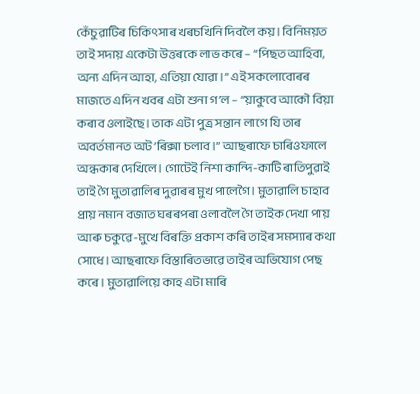কেঁচুৱাটিৰ চিকিৎসাৰ খৰচখিনি দিবলৈ কয়। বিনিময়ত তাই সদায় একেটা উত্তৰকে লাভ কৰে – “পিছত আহিবা, অন্য এদিন আহা, এতিয়া যোৱা।” এই সকলোবোৰৰ মাজতে এদিন খবৰ এটা শুনা গ’ল – “য়াকুবে আকৌ বিয়া কৰাব ওলাইছে। তাক এটা পুত্ৰ সন্তান লাগে যি তাৰ অবৰ্তমানত অট’ৰিক্সা চলাব।” আছৰাফে চাৰিওফালে অন্ধকাৰ দেখিলে। গোটেই নিশা কান্দি-কাটি ৰাতিপুৱাই তাই গৈ মুতাৱালিৰ দুৱাৰৰ মুখ পালেগৈ। মুতাৱালি চাহাব প্ৰায় নমান বজাত ঘৰৰপৰা ওলাবলৈ গৈ তাইক দেখা পায় আৰু চকুৱে-মুখে বিৰক্তি প্ৰকাশ কৰি তাইৰ সমস্যাৰ কথা সোধে। আছৰাফে বিস্তাৰিতভাৱে তাইৰ অভিযোগ পেছ কৰে। মুতাৱালিয়ে কাহ এটা মাৰি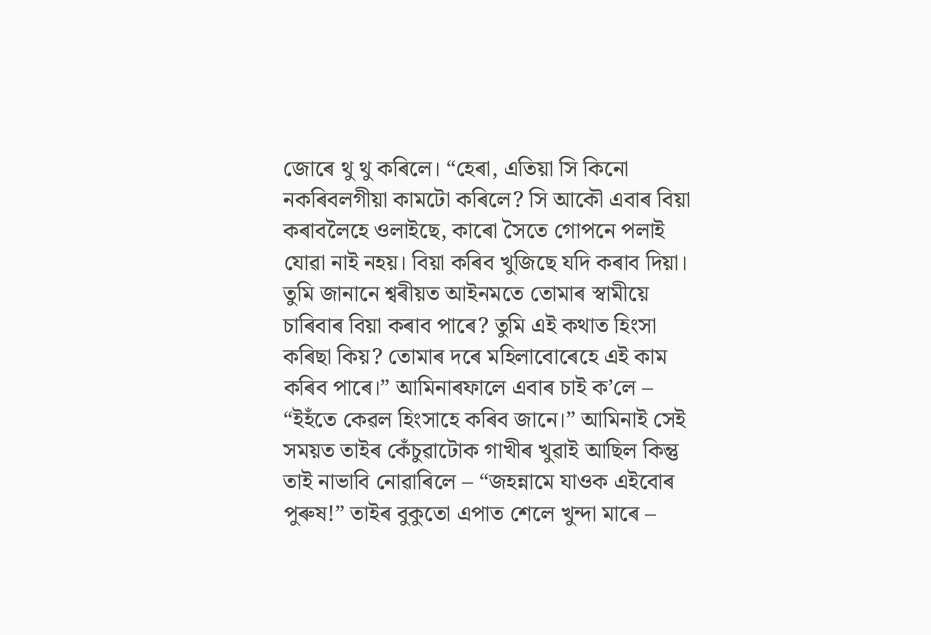জোৰে থু থু কৰিলে। “হেৰা, এতিয়া সি কিনো নকৰিবলগীয়া কামটো কৰিলে? সি আকৌ এবাৰ বিয়া কৰাবলৈহে ওলাইছে, কাৰো সৈতে গোপনে পলাই যোৱা নাই নহয়। বিয়া কৰিব খুজিছে যদি কৰাব দিয়া। তুমি জানানে শ্বৰীয়ত আইনমতে তোমাৰ স্বামীয়ে চাৰিবাৰ বিয়া কৰাব পাৰে? তুমি এই কথাত হিংসা কৰিছা কিয়? তোমাৰ দৰে মহিলাবোৰেহে এই কাম কৰিব পাৰে।” আমিনাৰফালে এবাৰ চাই ক’লে – “ইহঁতে কেৱল হিংসাহে কৰিব জানে।” আমিনাই সেই সময়ত তাইৰ কেঁচুৱাটোক গাখীৰ খুৱাই আছিল কিন্তু তাই নাভাবি নোৱাৰিলে – “জহন্নামে যাওক এইবোৰ পুৰুষ!” তাইৰ বুকুতো এপাত শেলে খুন্দা মাৰে –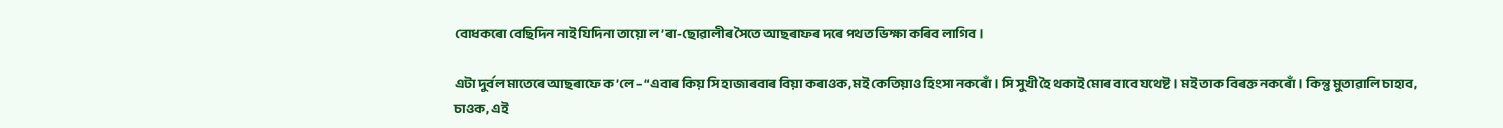বোধকৰো বেছিদিন নাই যিদিনা তায়ো ল’ৰা-ছোৱালীৰ সৈতে আছৰাফৰ দৰে পথত ভিক্ষা কৰিব লাগিব।

এটা দুৰ্বল মাতেৰে আছৰাফে ক’লে – “এবাৰ কিয় সি হাজাৰবাৰ বিয়া কৰাওক, মই কেতিয়াও হিংসা নকৰোঁ। সি সুখী হৈ থকাই মোৰ বাবে যথেষ্ট। মই তাক বিৰক্ত নকৰোঁ। কিন্তু মুতাৱালি চাহাব, চাওক, এই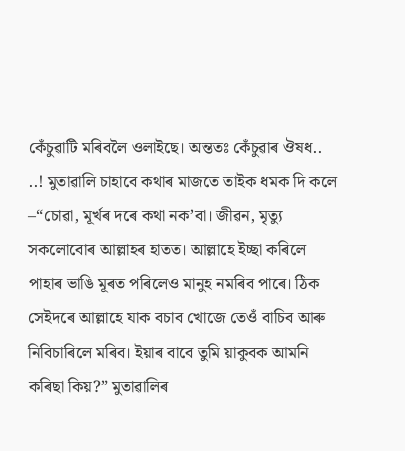কেঁচুৱাটি মৰিবলৈ ওলাইছে। অন্ততঃ কেঁচুৱাৰ ঔষধ.. ..! মুতাৱালি চাহাবে কথাৰ মাজতে তাইক ধমক দি কলে –“চোৱা, মূৰ্খৰ দৰে কথা নক’বা। জীৱন, মৃত্যু সকলোবোৰ আল্লাহৰ হাতত। আল্লাহে ইচ্ছা কৰিলে পাহাৰ ভাঙি মূৰত পৰিলেও মানুহ নমৰিব পাৰে। ঠিক সেইদৰে আল্লাহে যাক বচাব খোজে তেওঁ বাচিব আৰু নিবিচাৰিলে মৰিব। ইয়াৰ বাবে তুমি য়াকুবক আমনি কৰিছা কিয়?” মুতাৱালিৰ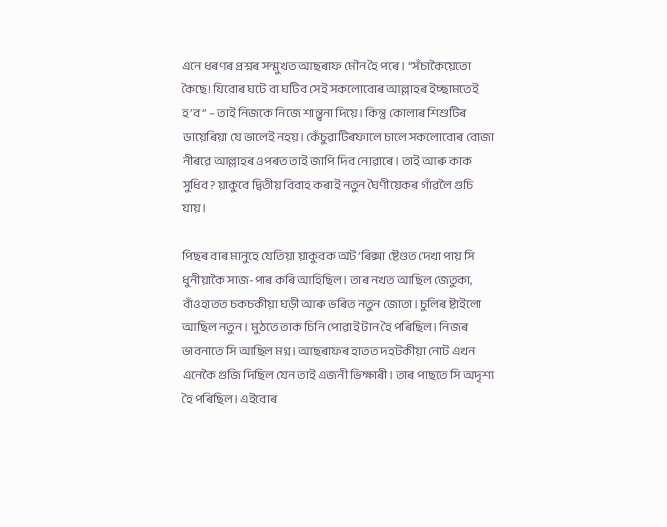এনে ধৰণৰ প্ৰশ্নৰ সন্মুখত আছৰাফ মৌন হৈ পৰে। “সঁচাকৈয়েতো কৈছে! যিবোৰ ঘটে বা ঘটিব সেই সকলোবোৰ আল্লাহৰ ইচ্ছামতেই হ’ব” – তাই নিজকে নিজে শান্ত্বনা দিয়ে। কিন্তু কোলাৰ শিশুটিৰ ডায়েৰিয়া যে ভালেই নহয়। কেঁচুৱাটিৰফালে চালে সকলোবোৰ বোজা নীৰৱে আল্লাহৰ ওপৰত তাই জাপি দিব নোৱাৰে। তাই আৰু কাক সুধিব? য়াকুবে দ্বিতীয় বিবাহ কৰাই নতুন ঘৈণীয়েকৰ গাঁৱলৈ গুচি যায়।

পিছৰ বাৰ মানুহে যেতিয়া য়াকুবক অট’ৰিক্সা ষ্টেণ্ডত দেখা পায় সি ধুনীয়াকৈ সাজ-পাৰ কৰি আহিছিল। তাৰ নখত আছিল জেতুকা, বাঁওহাতত চকচকীয়া ঘড়ী আৰু ভৰিত নতুন জোতা। চুলিৰ ষ্টাইলো আছিল নতুন। মুঠতে তাক চিনি পোৱাই টান হৈ পৰিছিল। নিজৰ ভাবনাতে সি আছিল মগ্ন। আছৰাফৰ হাতত দহটকীয়া নোট এখন এনেকৈ গুজি দিছিল যেন তাই এজনী ভিক্ষাৰী। তাৰ পাছতে সি অদৃশ্য হৈ পৰিছিল। এইবোৰ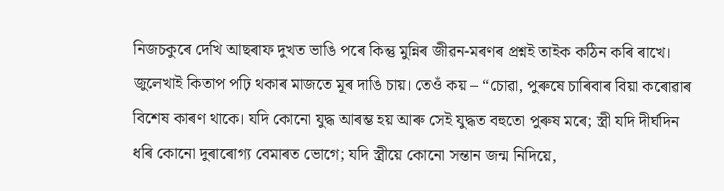নিজচকুৰে দেখি আছৰাফ দুখত ভাঙি পৰে কিন্তু মুন্নিৰ জীৱন-মৰণৰ প্ৰশ্নই তাইক কঠিন কৰি ৰাখে। জুলেখাই কিতাপ পঢ়ি থকাৰ মাজতে মূৰ দাঙি চায়। তেওঁ কয় – “চোৱা, পুৰুষে চাৰিবাৰ বিয়া কৰোৱাৰ বিশেষ কাৰণ থাকে। যদি কোনো যুদ্ধ আৰম্ভ হয় আৰু সেই যুদ্ধত বহুতো পুৰুষ মৰে; স্ত্ৰী যদি দীৰ্ঘদিন ধৰি কোনো দুৰাৰোগ্য বেমাৰত ভোগে; যদি স্ত্ৰীয়ে কোনো সন্তান জন্ম নিদিয়ে,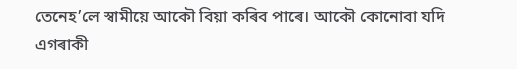তেনেহ’লে স্বামীয়ে আকৌ বিয়া কৰিব পাৰে। আকৌ কোনোবা যদি এগৰাকী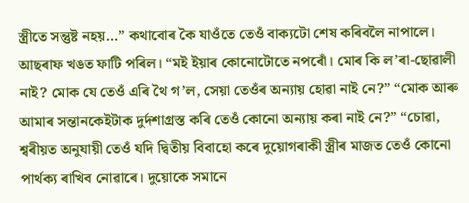স্ত্ৰীতে সন্তুষ্ট নহয়…” কথাবোৰ কৈ যাওঁতে তেওঁ বাক্যটো শেষ কৰিবলৈ নাপালে। আছৰাফ খঙত ফাটি পৰিল। “মই ইয়াৰ কোনোটোতে নপৰোঁ। মোৰ কি ল’ৰা-ছোৱালী নাই? মোক যে তেওঁ এৰি থৈ গ’ল, সেয়া তেওঁৰ অন্যায় হোৱা নাই নে?” “মোক আৰু আমাৰ সন্তানকেইটাক দুৰ্দশাগ্ৰস্ত কৰি তেওঁ কোনো অন্যায় কৰা নাই নে?” “চোৱা, শ্বৰীয়ত অনুযায়ী তেওঁ যদি দ্বিতীয় বিবাহো কৰে দুয়োগৰাকী স্ত্ৰীৰ মাজত তেওঁ কোনো পাৰ্থক্য ৰাখিব নোৱাৰে। দুয়োকে সমানে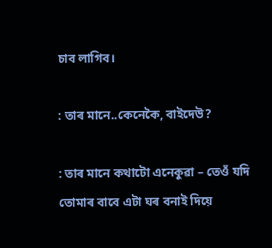চাব লাগিব।

: তাৰ মানে..কেনেকৈ, বাইদেউ?

: তাৰ মানে কথাটো এনেকুৱা – তেওঁ যদি তোমাৰ বাবে এটা ঘৰ বনাই দিয়ে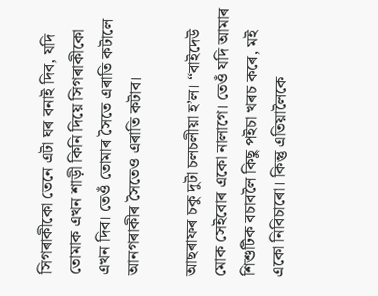সিগৰাকীকো তেনে এটা ঘৰ বনাই দিব, যদি তোমাক এখন শাড়ী কিনি দিয়ে সিগৰাকীকো এখন দিব। তেওঁ তোমাৰ সৈতে এৰাতি কটালে আনগৰাকীৰ সৈতেও এৰাতি কটাব।

আছৰাফৰ চকু দুটা চলচলীয়া হ’ল। “বাইদেউ মোক সেইবোৰ একো নালাগে। তেওঁ যদি আমাৰ শিশুটিক বচাবলৈ কিছু পইচা খৰচ কৰে, মই একো নিবিচাৰো। কিন্তু এতিয়ালৈকে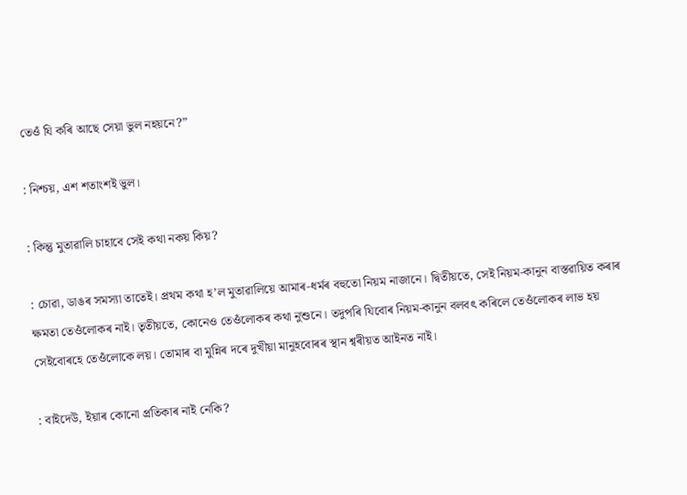তেওঁ যি কৰি আছে সেয়া ভুল নহয়নে?”

: নিশ্চয়, এশ শতাংশই ভুল।

: কিন্তু মুতাৱালি চাহাবে সেই কথা নকয় কিয়?

: চোৱা, ডাঙৰ সমস্যা তাতেই। প্ৰথম কথা হ’ল মুতাৱালিয়ে আমাৰ-ধৰ্মৰ বহুতো নিয়ম নাজানে। দ্বিতীয়তে, সেই নিয়ম-কানুন বাস্তৱায়িত কৰাৰ ক্ষমতা তেওঁলোকৰ নাই। তৃতীয়তে, কোনেও তেওঁলোকৰ কথা নুশুনে। তদুপৰি যিবোৰ নিয়ম-কানুন বলবৎ কৰিলে তেওঁলোকৰ লাভ হয় সেইবোৰহে তেওঁলোকে লয়। তোমাৰ বা মুন্নিৰ দৰে দুখীয়া মানুহবোৰৰ স্থান শ্বৰীয়ত আইনত নাই।

: বাইদেউ, ইয়াৰ কোনো প্ৰতিকাৰ নাই নেকি?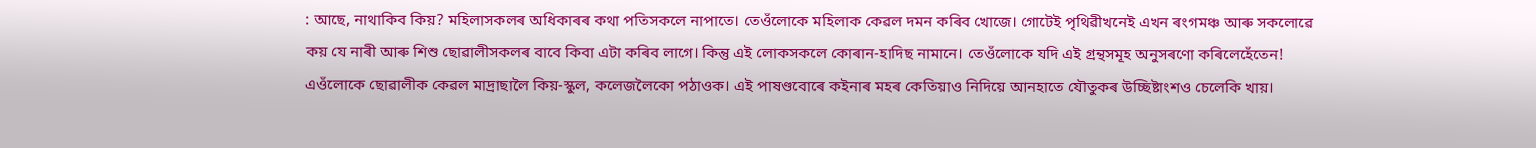: আছে, নাথাকিব কিয়? মহিলাসকলৰ অধিকাৰৰ কথা পতিসকলে নাপাতে। তেওঁলোকে মহিলাক কেৱল দমন কৰিব খোজে। গোটেই পৃথিৱীখনেই এখন ৰংগমঞ্চ আৰু সকলোৱে কয় যে নাৰী আৰু শিশু ছোৱালীসকলৰ বাবে কিবা এটা কৰিব লাগে। কিন্তু এই লোকসকলে কোৰান-হাদিছ নামানে। তেওঁলোকে যদি এই গ্ৰন্থসমূহ অনুসৰণো কৰিলেহেঁতেন! এওঁলোকে ছোৱালীক কেৱল মাদ্ৰাছালৈ কিয়-স্কুল, কলেজলৈকো পঠাওক। এই পাষণ্ডবোৰে কইনাৰ মহৰ কেতিয়াও নিদিয়ে আনহাতে যৌতুকৰ উচ্ছিষ্টাংশও চেলেকি খায়।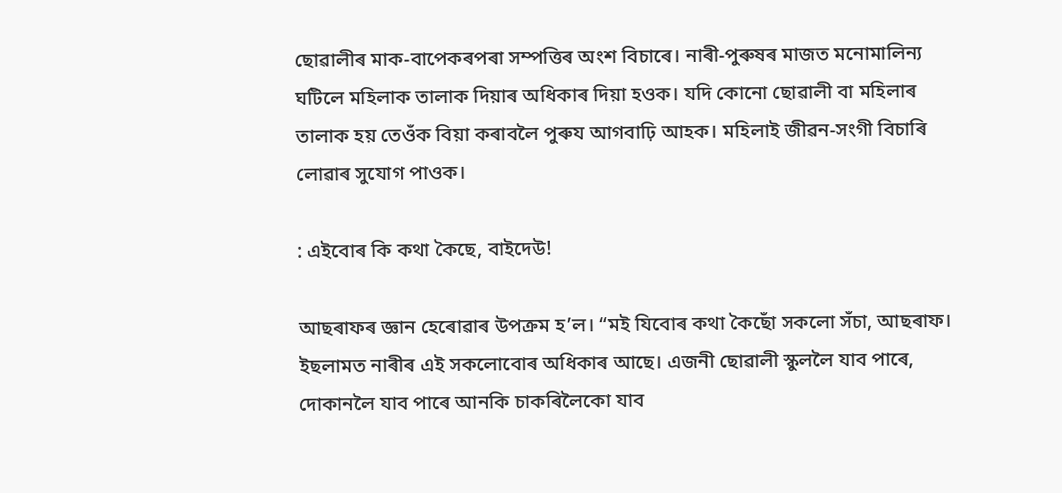ছোৱালীৰ মাক-বাপেকৰপৰা সম্পত্তিৰ অংশ বিচাৰে। নাৰী-পুৰুষৰ মাজত মনোমালিন্য ঘটিলে মহিলাক তালাক দিয়াৰ অধিকাৰ দিয়া হওক। যদি কোনো ছোৱালী বা মহিলাৰ তালাক হয় তেওঁক বিয়া কৰাবলৈ পুৰুয আগবাঢ়ি আহক। মহিলাই জীৱন-সংগী বিচাৰি লোৱাৰ সুযোগ পাওক।

: এইবোৰ কি কথা কৈছে, বাইদেউ!

আছৰাফৰ জ্ঞান হেৰোৱাৰ উপক্ৰম হ’ল। “মই যিবোৰ কথা কৈছোঁ সকলো সঁচা, আছৰাফ। ইছলামত নাৰীৰ এই সকলোবোৰ অধিকাৰ আছে। এজনী ছোৱালী স্কুললৈ যাব পাৰে, দোকানলৈ যাব পাৰে আনকি চাকৰিলৈকো যাব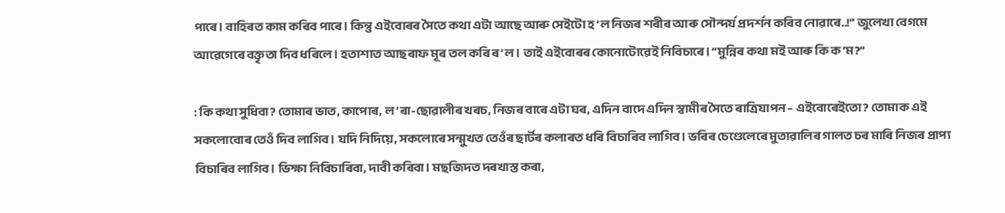পাৰে। বাহিৰত কাম কৰিব পাৰে। কিন্তু এইবোৰৰ সৈতে কথা এটা আছে আৰু সেইটো হ’ল নিজৰ শৰীৰ আৰু সৌন্দৰ্য প্ৰদৰ্শন কৰিব নোৱাৰে..!” জুলেখা বেগমে আৱেগেৰে বক্তৃতা দিব ধৰিলে। হতাশাত আছৰাফ মূৰ তল কৰি ৰ’ল। তাই এইবোৰৰ কোনোটোৱেই নিবিচাৰে। “মুন্নিৰ কথা মই আৰু কি ক’ম?”

: কি কথা সুধিবা? তোমাৰ ভাত, কাপোৰ, ল’ৰা-ছোৱালীৰ খৰচ, নিজৰ বাৰে এটা ঘৰ, এদিন বাদে এদিন স্বামীৰ সৈতে ৰাত্ৰিযাপন – এইবোৰেইতো? তোমাক এই সকলোবোৰ তেওঁ দিব লাগিব। যদি নিদিয়ে, সকলোৰে সন্মুখত তেওঁৰ ছাৰ্টৰ কলাৰত ধৰি বিচাৰিব লাগিব। ভৰিৰ চেণ্ডেলেৰে মুতাৱালিৰ গালত চৰ মাৰি নিজৰ প্ৰাপ্য বিচাৰিব লাগিব। ভিক্ষা নিবিচাৰিবা, দাবী কৰিবা। মছজিদত দৰখাস্ত কৰা,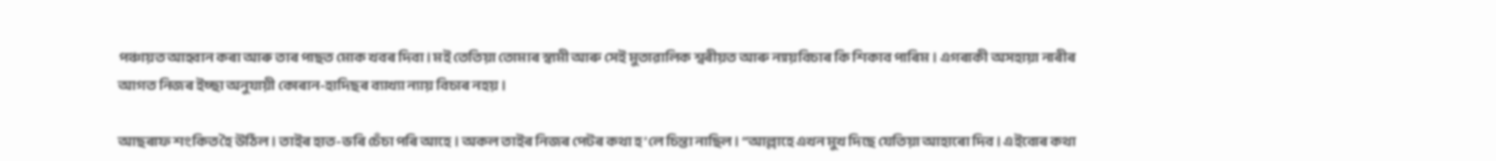পঞ্চায়ত আহ্বান কৰা আৰু তাৰ পাছত মোক খবৰ দিবা। মই তেতিয়া তোমাৰ স্বামী আৰু সেই মুতাৱালিক শ্বৰীয়ত আৰু ন্যায়বিচাৰ কি শিকাব পাৰিম। এগৰাকী অসহায়া নাৰীৰ আগত নিজৰ ইচ্ছা অনুযায়ী কোৰান-হাদিছৰ ব্যাখ্যা ন্যায় বিচাৰ নহয়।

আছৰাফ শংকিত হৈ উঠিল। তাইৰ হাত-ভৰি চেঁচা পৰি আহে। অকল তাইৰ নিজৰ পেটৰ কথা হ’লে চিন্তা নাছিল। “আল্লাহে এখন মুখ দিছে যেতিয়া আহাৰো দিব। এইবোৰ কথা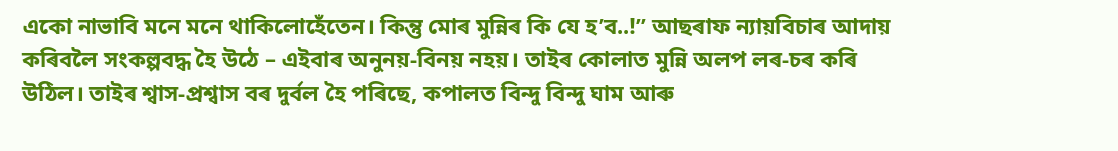একো নাভাবি মনে মনে থাকিলোহেঁতেন। কিন্তু মোৰ মুন্নিৰ কি যে হ’ব..!” আছৰাফ ন্যায়বিচাৰ আদায় কৰিবলৈ সংকল্পবদ্ধ হৈ উঠে – এইবাৰ অনুনয়-বিনয় নহয়। তাইৰ কোলাত মুন্নি অলপ লৰ-চৰ কৰি উঠিল। তাইৰ শ্বাস-প্ৰশ্বাস বৰ দুৰ্বল হৈ পৰিছে, কপালত বিন্দু বিন্দু ঘাম আৰু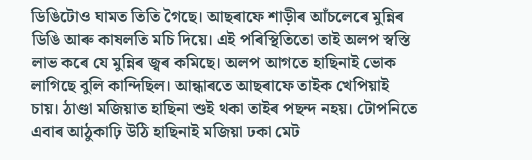ডিঙিটোও ঘামত তিতি গৈছে। আছৰাফে শাড়ীৰ আঁচলেৰে মুন্নিৰ ডিঙি আৰু কাষলতি মচি দিয়ে। এই পৰিস্থিতিতো তাই অলপ স্বস্তি লাভ কৰে যে মুন্নিৰ জ্বৰ কমিছে। অলপ আগতে হাছিনাই ভোক লাগিছে বুলি কান্দিছিল। আন্ধাৰতে আছৰাফে তাইক খেপিয়াই চায়। ঠাণ্ডা মজিয়াত হাছিনা শুই থকা তাইৰ পছন্দ নহয়। টোপনিতে এবাৰ আঠুকাঢ়ি উঠি হাছিনাই মজিয়া ঢকা মেট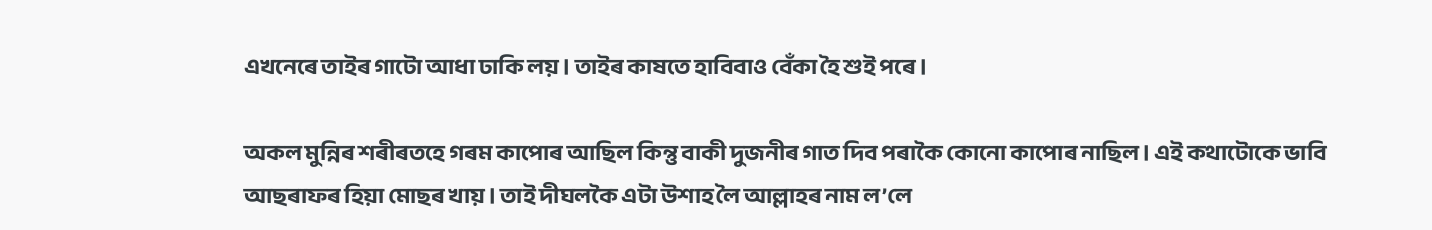এখনেৰে তাইৰ গাটো আধা ঢাকি লয়। তাইৰ কাষতে হাবিবাও বেঁকা হৈ শুই পৰে।

অকল মুন্নিৰ শৰীৰতহে গৰম কাপোৰ আছিল কিন্তু বাকী দুজনীৰ গাত দিব পৰাকৈ কোনো কাপোৰ নাছিল। এই কথাটোকে ভাবি আছৰাফৰ হিয়া মোছৰ খায়। তাই দীঘলকৈ এটা উশাহ লৈ আল্লাহৰ নাম ল’লে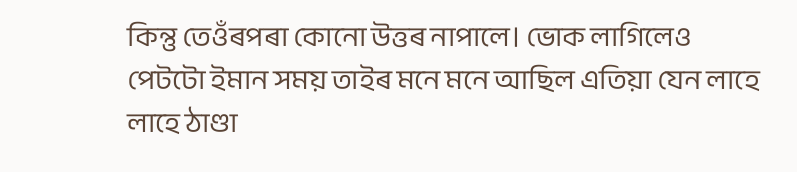কিন্তু তেওঁৰপৰা কোনো উত্তৰ নাপালে। ভোক লাগিলেও পেটটো ইমান সময় তাইৰ মনে মনে আছিল এতিয়া যেন লাহে লাহে ঠাণ্ডা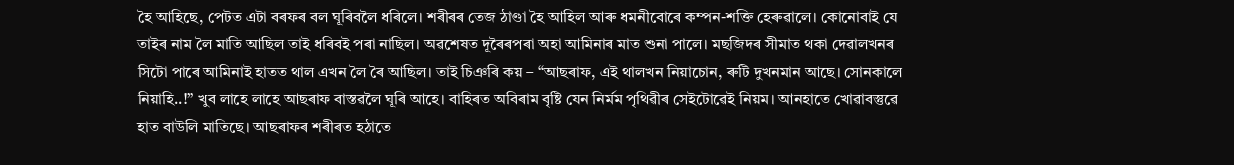হৈ আহিছে, পেটত এটা বৰফৰ বল ঘূৰিবলৈ ধৰিলে। শৰীৰৰ তেজ ঠাণ্ডা হৈ আহিল আৰু ধমনীবোৰে কম্পন-শক্তি হেৰুৱালে। কোনোবাই যে তাইৰ নাম লৈ মাতি আছিল তাই ধৰিবই পৰা নাছিল। অৱশেষত দূৰৈৰপৰা অহা আমিনাৰ মাত শুনা পালে। মছজিদৰ সীমাত থকা দেৱালখনৰ সিটো পাৰে আমিনাই হাতত থাল এখন লৈ ৰৈ আছিল। তাই চিঞৰি কয় – “আছৰাফ, এই থালখন নিয়াচোন, ৰুটি দুখনমান আছে। সোনকালে নিয়াহি..!” খুব লাহে লাহে আছৰাফ বাস্তৱলৈ ঘূৰি আহে। বাহিৰত অবিৰাম বৃষ্টি যেন নিৰ্মম পৃথিৱীৰ সেইটোৱেই নিয়ম। আনহাতে খোৱাবস্তুৱে হাত বাউলি মাতিছে। আছৰাফৰ শৰীৰত হঠাতে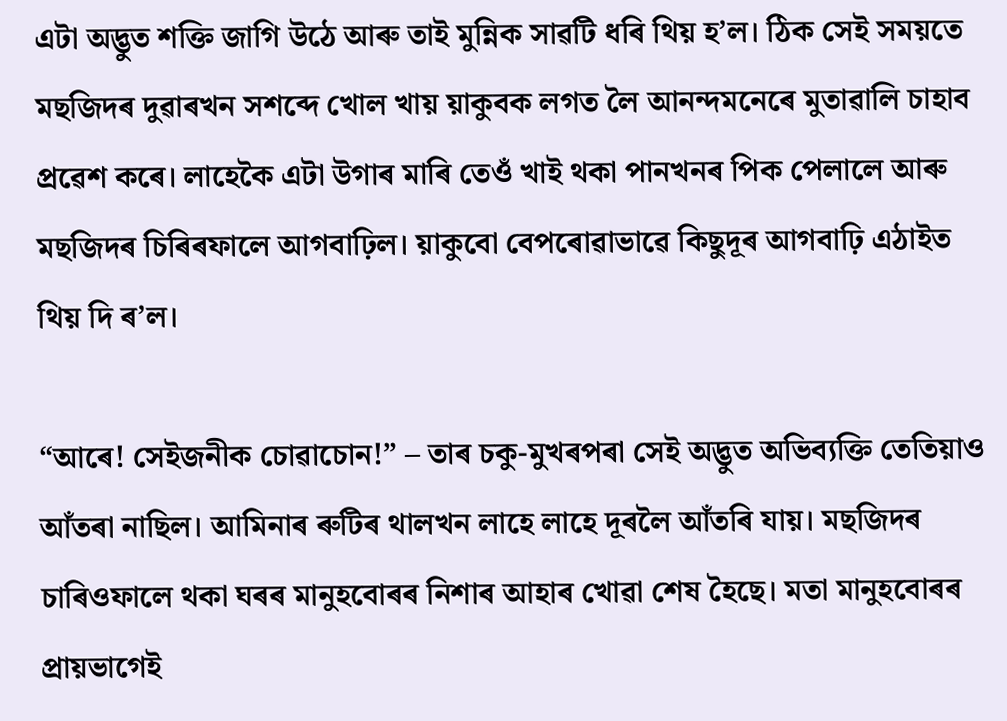এটা অদ্ভুত শক্তি জাগি উঠে আৰু তাই মুন্নিক সাৱটি ধৰি থিয় হ’ল। ঠিক সেই সময়তে মছজিদৰ দুৱাৰখন সশব্দে খোল খায় য়াকুবক লগত লৈ আনন্দমনেৰে মুতাৱালি চাহাব প্ৰৱেশ কৰে। লাহেকৈ এটা উগাৰ মাৰি তেওঁ খাই থকা পানখনৰ পিক পেলালে আৰু মছজিদৰ চিৰিৰফালে আগবাঢ়িল। য়াকুবো বেপৰোৱাভাৱে কিছুদূৰ আগবাঢ়ি এঠাইত থিয় দি ৰ’ল।

“আৰে! সেইজনীক চোৱাচোন!” – তাৰ চকু-মুখৰপৰা সেই অদ্ভুত অভিব্যক্তি তেতিয়াও আঁতৰা নাছিল। আমিনাৰ ৰুটিৰ থালখন লাহে লাহে দূৰলৈ আঁতৰি যায়। মছজিদৰ চাৰিওফালে থকা ঘৰৰ মানুহবোৰৰ নিশাৰ আহাৰ খোৱা শেষ হৈছে। মতা মানুহবোৰৰ প্ৰায়ভাগেই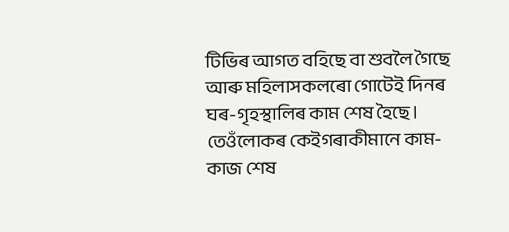টিভিৰ আগত বহিছে বা শুবলৈ গৈছে আৰু মহিলাসকলৰো গোটেই দিনৰ ঘৰ-গৃহস্থালিৰ কাম শেষ হৈছে। তেওঁলোকৰ কেইগৰাকীমানে কাম-কাজ শেষ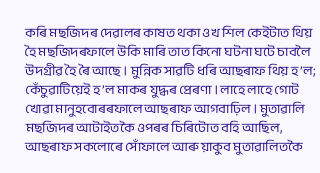কৰি মছজিদৰ দেৱালৰ কাষত থকা ওখ শিল কেইটাত থিয় হৈ মছজিদৰফালে উকি মাৰি তাত কিনো ঘটনা ঘটে চাবলৈ উদগ্ৰীৱ হৈ ৰৈ আছে। মুন্নিক সাৱটি ধৰি আছৰাফ থিয় হ’ল; কেঁচুৱাটিয়েই হ’ল মাকৰ যুদ্ধৰ প্ৰেৰণা। লাহে লাহে গোট খোৱা মানুহবোৰৰফালে আছৰাফ আগবাঢ়িল। মুতাৱালি মছজিদৰ আটাইতকৈ ওপৰৰ চিৰিটোত বহি আছিল, আছৰাফ সকলোৰে সোঁফালে আৰু য়াকুব মুতাৱালিতকৈ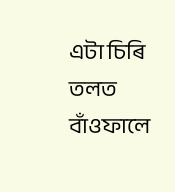এটা চিৰি তলত বাঁওফালে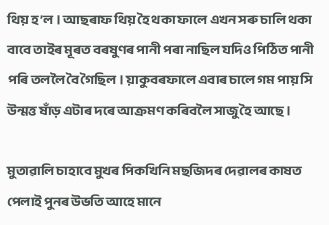থিয় হ’ল। আছৰাফ থিয় হৈ থকা ফালে এখন সৰু চালি থকা বাবে তাইৰ মূৰত বৰষুণৰ পানী পৰা নাছিল যদিও পিঠিত পানী পৰি তললৈ বৈ গৈছিল। য়াকুবৰফালে এবাৰ চালে গম পায় সি উন্মত্ত ষাঁড় এটাৰ দৰে আক্ৰমণ কৰিবলৈ সাজু হৈ আছে।

মুতাৱালি চাহাবে মুখৰ পিকখিনি মছজিদৰ দেৱালৰ কাষত পেলাই পুনৰ উভতি আহে মানে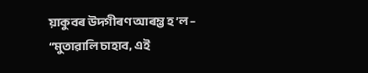য়াকুবৰ উদগীৰণ আৰম্ভ হ’ল – “মুতাৱালি চাহাব, এই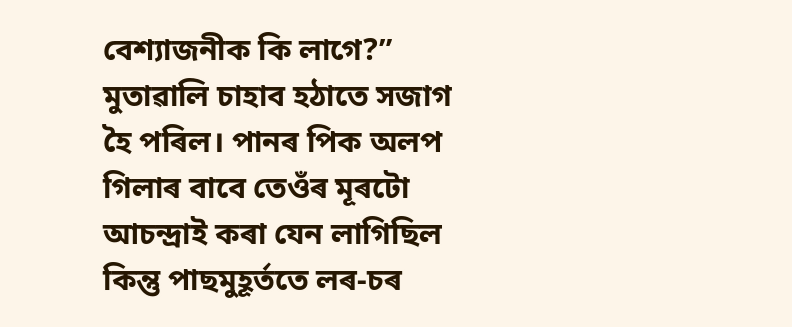বেশ্যাজনীক কি লাগে?” মুতাৱালি চাহাব হঠাতে সজাগ হৈ পৰিল। পানৰ পিক অলপ গিলাৰ বাবে তেওঁৰ মূৰটো আচন্দ্ৰাই কৰা যেন লাগিছিল কিন্তু পাছমুহূৰ্ততে লৰ-চৰ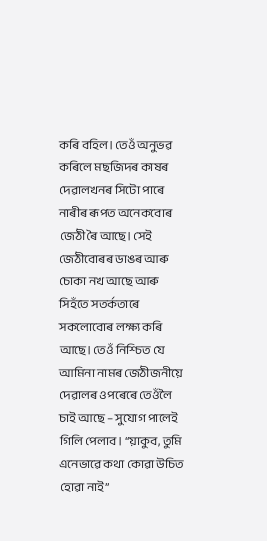কৰি বহিল। তেওঁ অনুভৱ কৰিলে মছজিদৰ কাষৰ দেৱালখনৰ সিটো পাৰে নাৰীৰ ৰূপত অনেকবোৰ জেঠী ৰৈ আছে। সেই জেঠীবোৰৰ ডাঙৰ আৰু চোকা নখ আছে আৰু সিহঁতে সতৰ্কতাৰে সকলোবোৰ লক্ষ্য কৰি আছে। তেওঁ নিশ্চিত যে আমিনা নামৰ জেঠীজনীয়ে দেৱালৰ ওপৰেৰে তেওঁলৈ চাই আছে – সুযোগ পালেই গিলি পেলাব। “য়াকুব, তুমি এনেভাৱে কথা কোৱা উচিত হোৱা নাই”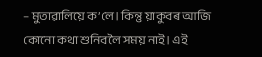– মুতাৱালিয়ে ক’লে। কিন্তু য়াকুবৰ আজি কোনো কথা শুনিবলৈ সময় নাই। এই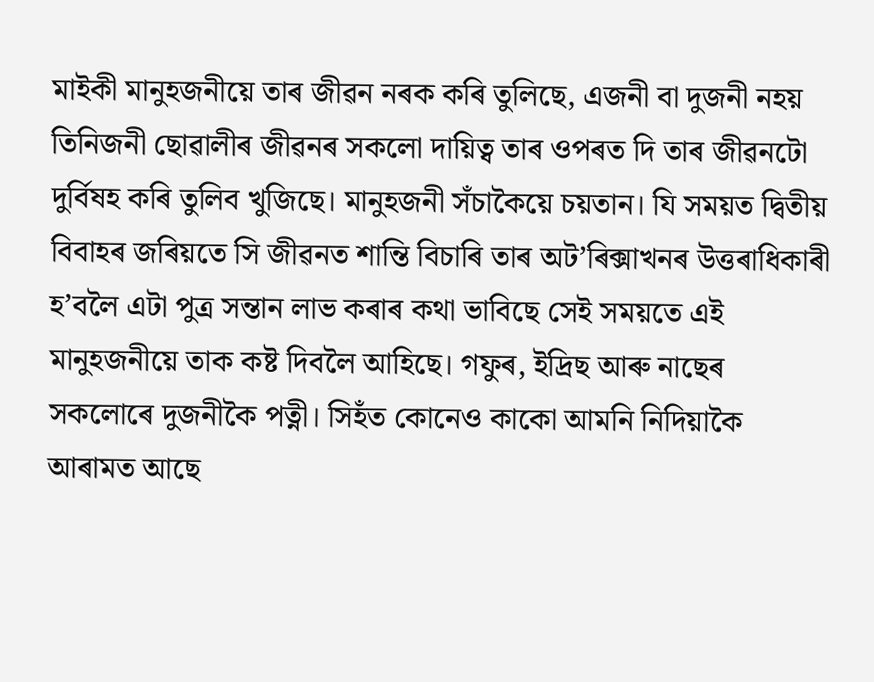মাইকী মানুহজনীয়ে তাৰ জীৱন নৰক কৰি তুলিছে, এজনী বা দুজনী নহয় তিনিজনী ছোৱালীৰ জীৱনৰ সকলো দায়িত্ব তাৰ ওপৰত দি তাৰ জীৱনটো দুৰ্বিষহ কৰি তুলিব খুজিছে। মানুহজনী সঁচাকৈয়ে চয়তান। যি সময়ত দ্বিতীয় বিবাহৰ জৰিয়তে সি জীৱনত শান্তি বিচাৰি তাৰ অট’ৰিক্সাখনৰ উত্তৰাধিকাৰী হ’বলৈ এটা পুত্ৰ সন্তান লাভ কৰাৰ কথা ভাবিছে সেই সময়তে এই মানুহজনীয়ে তাক কষ্ট দিবলৈ আহিছে। গফুৰ, ইদ্ৰিছ আৰু নাছেৰ সকলোৰে দুজনীকৈ পত্নী। সিহঁত কোনেও কাকো আমনি নিদিয়াকৈ আৰামত আছে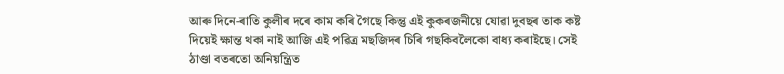আৰু দিনে-ৰাতি কুলীৰ দৰে কাম কৰি গৈছে কিন্তু এই কুকৰজনীয়ে যোৱা দুবছৰ তাক কষ্ট দিয়েই ক্ষান্ত থকা নাই আজি এই পৱিত্ৰ মছজিদৰ চিৰি গছকিবলৈকো বাধ্য কৰাইছে। সেই ঠাণ্ডা বতৰতো অনিয়ন্ত্ৰিত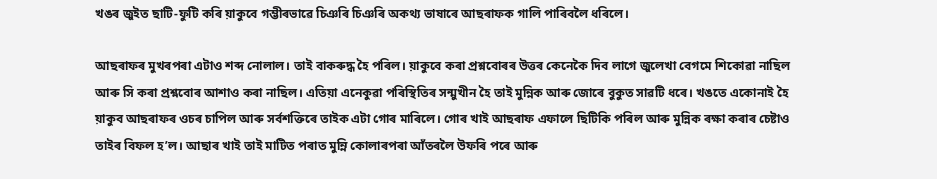খঙৰ জুইত ছাটি-ফুটি কৰি য়াকুবে গম্ভীৰভাৱে চিঞৰি চিঞৰি অকথ্য ভাষাৰে আছৰাফক গালি পাৰিবলৈ ধৰিলে।

আছৰাফৰ মুখৰপৰা এটাও শব্দ নোলাল। তাই বাকৰুদ্ধ হৈ পৰিল। য়াকুবে কৰা প্ৰশ্নবোৰৰ উত্তৰ কেনেকৈ দিব লাগে জুলেখা বেগমে শিকোৱা নাছিল আৰু সি কৰা প্ৰশ্নবোৰ আশাও কৰা নাছিল। এতিয়া এনেকুৱা পৰিস্থিতিৰ সন্মুখীন হৈ তাই মুন্নিক আৰু জোৰে বুকুত সাৱটি ধৰে। খঙতে একোনাই হৈ য়াকুব আছৰাফৰ ওচৰ চাপিল আৰু সৰ্বশক্তিৰে তাইক এটা গোৰ মাৰিলে। গোৰ খাই আছৰাফ এফালে ছিটিকি পৰিল আৰু মুন্নিক ৰক্ষা কৰাৰ চেষ্টাও তাইৰ বিফল হ’ল। আছাৰ খাই তাই মাটিত পৰাত মুন্নি কোলাৰপৰা আঁতৰলৈ উফৰি পৰে আৰু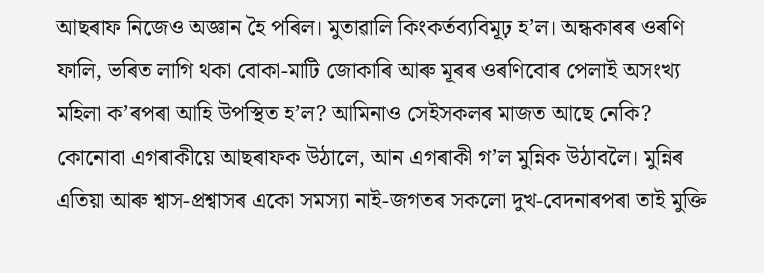আছৰাফ নিজেও অজ্ঞান হৈ পৰিল। মুতাৱালি কিংকৰ্তব্যবিমূঢ় হ’ল। অন্ধকাৰৰ ওৰণি ফালি, ভৰিত লাগি থকা বোকা-মাটি জোকাৰি আৰু মূৰৰ ওৰণিবোৰ পেলাই অসংখ্য মহিলা ক’ৰপৰা আহি উপস্থিত হ’ল? আমিনাও সেইসকলৰ মাজত আছে নেকি? কোনোবা এগৰাকীয়ে আছৰাফক উঠালে, আন এগৰাকী গ’ল মুন্নিক উঠাবলৈ। মুন্নিৰ এতিয়া আৰু শ্বাস-প্ৰশ্বাসৰ একো সমস্যা নাই-জগতৰ সকলো দুখ-বেদনাৰপৰা তাই মুক্তি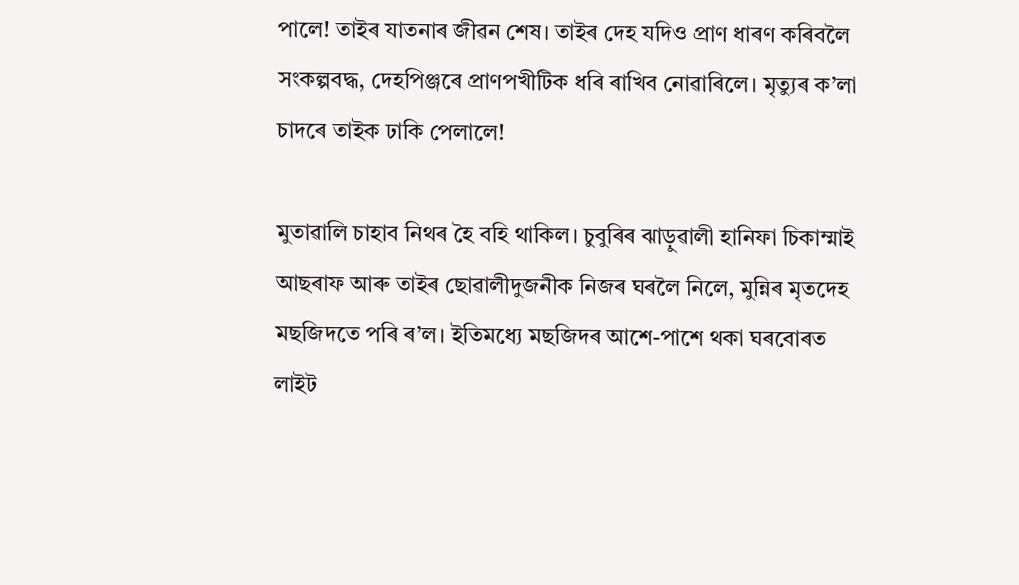পালে! তাইৰ যাতনাৰ জীৱন শেষ। তাইৰ দেহ যদিও প্ৰাণ ধাৰণ কৰিবলৈ সংকল্পবদ্ধ, দেহপিঞ্জৰে প্ৰাণপখীটিক ধৰি ৰাখিব নোৱাৰিলে। মৃত্যুৰ ক’লা চাদৰে তাইক ঢাকি পেলালে!

মুতাৱালি চাহাব নিথৰ হৈ বহি থাকিল। চুবুৰিৰ ঝাড়ুৱালী হানিফা চিকাম্মাই আছৰাফ আৰু তাইৰ ছোৱালীদুজনীক নিজৰ ঘৰলৈ নিলে, মুন্নিৰ মৃতদেহ মছজিদতে পৰি ৰ’ল। ইতিমধ্যে মছজিদৰ আশে-পাশে থকা ঘৰবোৰত লাইট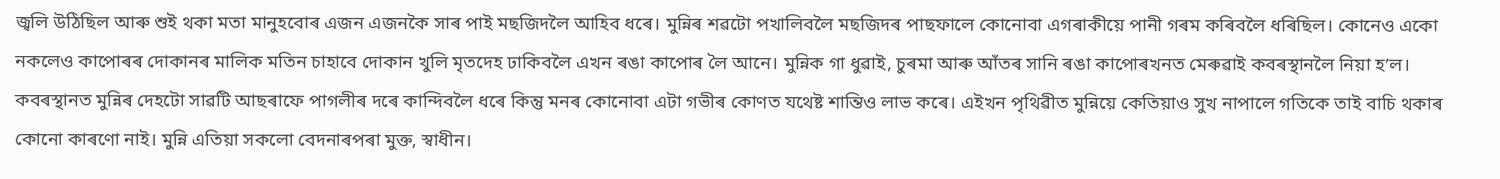জ্বলি উঠিছিল আৰু শুই থকা মতা মানুহবোৰ এজন এজনকৈ সাৰ পাই মছজিদলৈ আহিব ধৰে। মুন্নিৰ শৱটো পখালিবলৈ মছজিদৰ পাছফালে কোনোবা এগৰাকীয়ে পানী গৰম কৰিবলৈ ধৰিছিল। কোনেও একো নকলেও কাপোৰৰ দোকানৰ মালিক মতিন চাহাবে দোকান খুলি মৃতদেহ ঢাকিবলৈ এখন ৰঙা কাপোৰ লৈ আনে। মুন্নিক গা ধুৱাই, চুৰমা আৰু আঁতৰ সানি ৰঙা কাপোৰখনত মেৰুৱাই কবৰস্থানলৈ নিয়া হ’ল। কবৰস্থানত মুন্নিৰ দেহটো সাৱটি আছৰাফে পাগলীৰ দৰে কান্দিবলৈ ধৰে কিন্তু মনৰ কোনোবা এটা গভীৰ কোণত যথেষ্ট শান্তিও লাভ কৰে। এইখন পৃথিৱীত মুন্নিয়ে কেতিয়াও সুখ নাপালে গতিকে তাই বাচি থকাৰ কোনো কাৰণো নাই। মুন্নি এতিয়া সকলো বেদনাৰপৰা মুক্ত, স্বাধীন।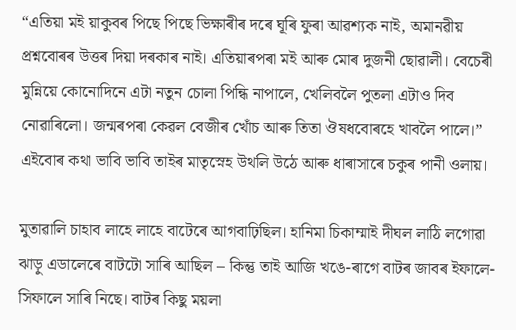“এতিয়া মই য়াকুবৰ পিছে পিছে ভিক্ষাৰীৰ দৰে ঘূৰি ফুৰা আৱশ্যক নাই, অমানৱীয় প্ৰশ্নবোৰৰ উত্তৰ দিয়া দৰকাৰ নাই। এতিয়াৰপৰা মই আৰু মোৰ দুজনী ছোৱালী। বেচেৰী মুন্নিয়ে কোনোদিনে এটা নতুন চোলা পিন্ধি নাপালে, খেলিবলৈ পুতলা এটাও দিব নোৱাৰিলো। জন্মৰপৰা কেৱল বেজীৰ খোঁচ আৰু তিতা ঔষধবোৰহে খাবলৈ পালে।” এইবোৰ কথা ভাবি ভাবি তাইৰ মাতৃস্নেহ উথলি উঠে আৰু ধাৰাসাৰে চকুৰ পানী ওলায়।

মুতাৱালি চাহাব লাহে লাহে বাটেৰে আগবাঢ়িছিল। হানিমা চিকাম্মাই দীঘল লাঠি লগোৱা ঝাড়ু এডালেৰে বাটটো সাৰি আছিল – কিন্তু তাই আজি খঙে-ৰাগে বাটৰ জাবৰ ইফালে-সিফালে সাৰি নিছে। বাটৰ কিছু ময়লা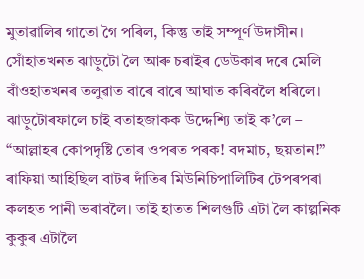মুতাৱালিৰ গাতো গৈ পৰিল, কিন্তু তাই সম্পূৰ্ণ উদাসীন। সোঁহাতখনত ঝাড়ুটো লৈ আৰু চৰাইৰ ডেউকাৰ দৰে মেলি বাঁওহাতখনৰ তলুৱাত বাৰে বাৰে আঘাত কৰিবলৈ ধৰিলে। ঝাড়ুটোৰফালে চাই বতাহজাকক উদ্দেশ্যি তাই ক’লে – “আল্লাহৰ কোপদৃষ্টি তোৰ ওপৰত পৰক! বদমাচ, ছয়তান!” ৰাফিয়া আহিছিল বাটৰ দাঁতিৰ মিউনিচিপালিটিৰ টেপৰপৰা কলহত পানী ভৰাবলৈ। তাই হাতত শিলগুটি এটা লৈ কাল্পনিক কুকুৰ এটালৈ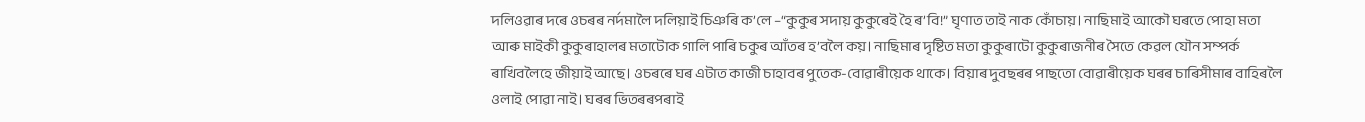দলিওৱাৰ দৰে ওচৰৰ নৰ্দমালৈ দলিয়াই চিঞৰি ক’লে –“কুকুৰ সদায় কুকুৰেই হৈ ৰ’বি!” ঘৃণাত তাই নাক কোঁচায়। নাছিমাই আকৌ ঘৰতে পোহা মতা আৰু মাইকী কুকুৰাহালৰ মতাটোক গালি পাৰি চকুৰ আঁতৰ হ’বলৈ কয়। নাছিমাৰ দৃষ্টিত মতা কুকুৰাটো কুকুৰাজনীৰ সৈতে কেৱল যৌন সম্পৰ্ক ৰাখিবলৈহে জীয়াই আছে। ওচৰৰে ঘৰ এটাত কাজী চাহাবৰ পুতেক-বোৱাৰীয়েক থাকে। বিয়াৰ দুবছৰৰ পাছতো বোৱাৰীয়েক ঘৰৰ চাৰিসীমাৰ বাহিৰলৈ ওলাই পোৱা নাই। ঘৰৰ ভিতৰৰপৰাই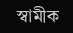স্বামীক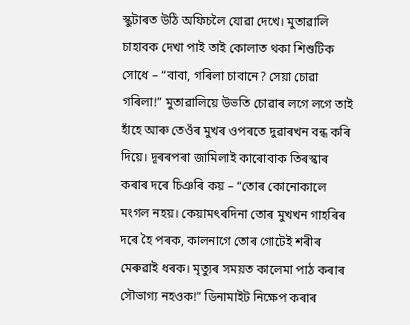স্কুটাৰত উঠি অফিচলৈ যোৱা দেখে। মুতাৱালি চাহাবক দেখা পাই তাই কোলাত থকা শিশুটিক সোধে – “বাবা, গৰিলা চাবানে? সেয়া চোৱা গৰিলা!” মুতাৱালিয়ে উভতি চোৱাৰ লগে লগে তাই হাঁহে আৰু তেওঁৰ মুখৰ ওপৰতে দুৱাৰখন বন্ধ কৰি দিয়ে। দূৰৰপৰা জামিলাই কাৰোবাক তিৰস্কাৰ কৰাৰ দৰে চিঞৰি কয় – “তোৰ কোনোকালে মংগল নহয়। কেয়ামৎৰদিনা তোৰ মুখখন গাহৰিৰ দৰে হৈ পৰক, কালনাগে তোৰ গোটেই শৰীৰ মেৰুৱাই ধৰক। মৃত্যুৰ সময়ত কালেমা পাঠ কৰাৰ সৌভাগ্য নহওক!” ডিনামাইট নিক্ষেপ কৰাৰ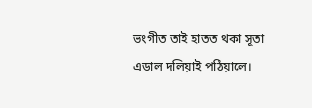ভংগীত তাই হাতত থকা সূতা এডাল দলিয়াই পঠিয়ালে।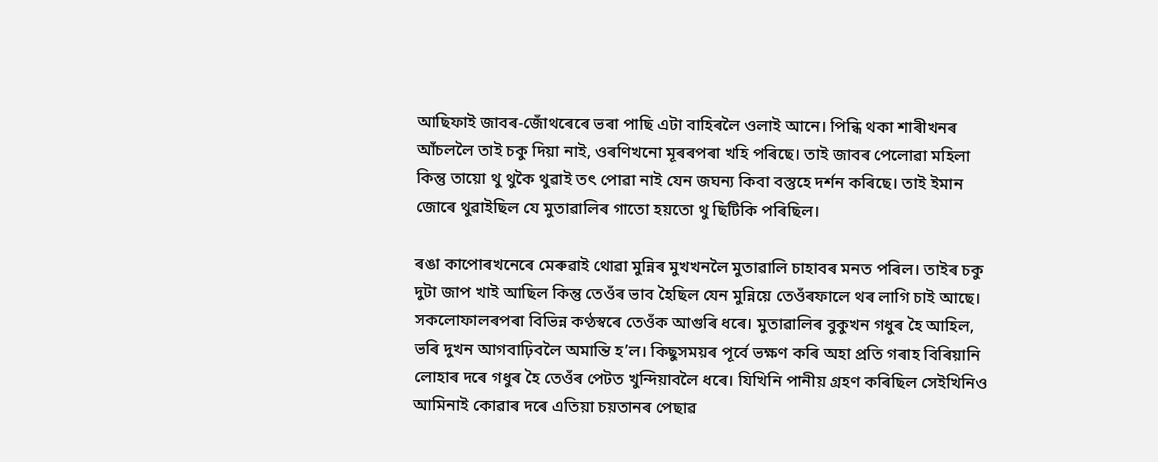আছিফাই জাবৰ-জোঁথৰেৰে ভৰা পাছি এটা বাহিৰলৈ ওলাই আনে। পিন্ধি থকা শাৰীখনৰ আঁচললৈ তাই চকু দিয়া নাই, ওৰণিখনো মূৰৰপৰা খহি পৰিছে। তাই জাবৰ পেলোৱা মহিলা কিন্তু তায়ো থু থুকৈ থুৱাই তৎ পোৱা নাই যেন জঘন্য কিবা বস্তুহে দৰ্শন কৰিছে। তাই ইমান জোৰে থুৱাইছিল যে মুতাৱালিৰ গাতো হয়তো থু ছিটিকি পৰিছিল।

ৰঙা কাপোৰখনেৰে মেৰুৱাই থোৱা মুন্নিৰ মুখখনলৈ মুতাৱালি চাহাবৰ মনত পৰিল। তাইৰ চকু দুটা জাপ খাই আছিল কিন্তু তেওঁৰ ভাব হৈছিল যেন মুন্নিয়ে তেওঁৰফালে থৰ লাগি চাই আছে। সকলোফালৰপৰা বিভিন্ন কণ্ঠস্বৰে তেওঁক আগুৰি ধৰে। মুতাৱালিৰ বুকুখন গধুৰ হৈ আহিল, ভৰি দুখন আগবাঢ়িবলৈ অমান্তি হ’ল। কিছুসময়ৰ পূৰ্বে ভক্ষণ কৰি অহা প্ৰতি গৰাহ বিৰিয়ানি লোহাৰ দৰে গধুৰ হৈ তেওঁৰ পেটত খুন্দিয়াবলৈ ধৰে। যিখিনি পানীয় গ্ৰহণ কৰিছিল সেইখিনিও আমিনাই কোৱাৰ দৰে এতিয়া চয়তানৰ পেছাৱ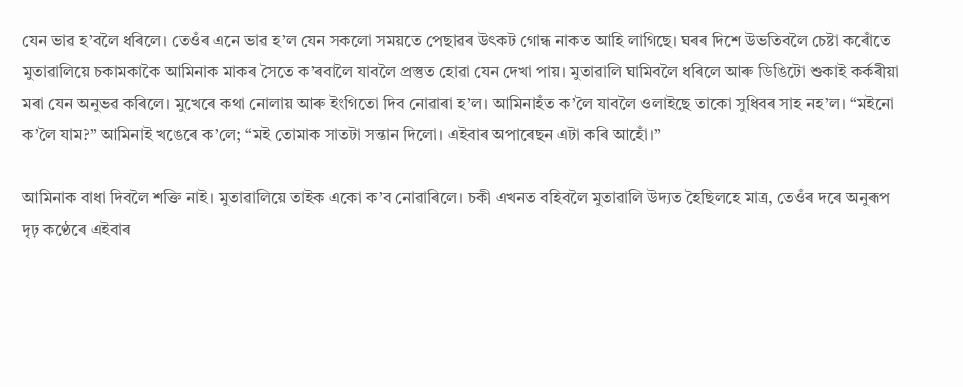যেন ভাৱ হ’বলৈ ধৰিলে। তেওঁৰ এনে ভাৱ হ’ল যেন সকলো সময়তে পেছাৱৰ উৎকট গোন্ধ নাকত আহি লাগিছে। ঘৰৰ দিশে উভতিবলৈ চেষ্টা কৰোঁতে মুতাৱালিয়ে চকামকাকৈ আমিনাক মাকৰ সৈতে ক’ৰবালৈ যাবলৈ প্ৰস্তুত হোৱা যেন দেখা পায়। মুতাৱালি ঘামিবলৈ ধৰিলে আৰু ডিঙিটো শুকাই কৰ্কৰীয়া মৰা যেন অনুভৱ কৰিলে। মুখেৰে কথা নোলায় আৰু ইংগিতো দিব নোৱাৰা হ’ল। আমিনাহঁত ক’লৈ যাবলৈ ওলাইছে তাকো সুধিবৰ সাহ নহ’ল। “মইনো ক’লৈ যাম?” আমিনাই খঙেৰে ক’লে; “মই তোমাক সাতটা সন্তান দিলো। এইবাৰ অপাৰেছন এটা কৰি আহোঁ।”

আমিনাক বাধা দিবলৈ শক্তি নাই। মুতাৱালিয়ে তাইক একো ক’ব নোৱাৰিলে। চকী এখনত বহিবলৈ মুতাৱালি উদ্যত হৈছিলহে মাত্ৰ, তেওঁৰ দৰে অনুৰূপ দৃঢ় কণ্ঠেৰে এইবাৰ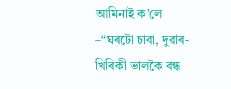আমিনাই ক’লে –“ঘৰটো চাবা, দুৱাৰ-খিৰিকী ভালকৈ বন্ধ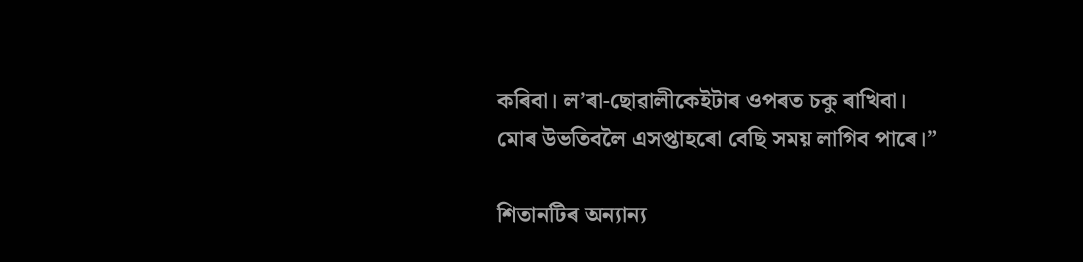কৰিবা। ল’ৰা-ছোৱালীকেইটাৰ ওপৰত চকু ৰাখিবা। মোৰ উভতিবলৈ এসপ্তাহৰো বেছি সময় লাগিব পাৰে।”

শিতানটিৰ অন্যান্য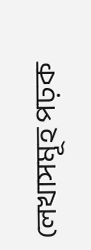লেখাসমূহ পঢ়ক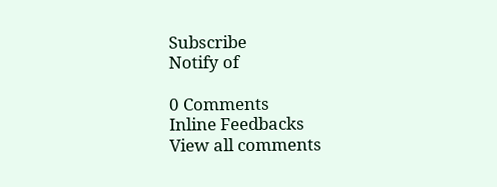Subscribe
Notify of

0 Comments
Inline Feedbacks
View all comments